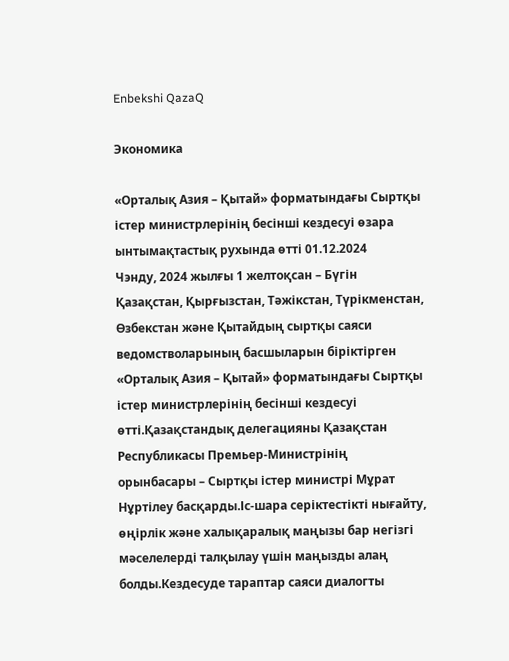Enbekshi QazaQ

Экономика

«Орталық Азия – Қытай» форматындағы Сыртқы істер министрлерінің бесінші кездесуі өзара ынтымақтастық рухында өтті 01.12.2024
Чэнду, 2024 жылғы 1 желтоқсан – Бүгін Қазақстан, Қырғызстан, Тәжікстан, Түрікменстан, Өзбекстан және Қытайдың сыртқы саяси ведомстволарының басшыларын біріктірген «Орталық Азия – Қытай» форматындағы Сыртқы істер министрлерінің бесінші кездесуі өтті.Қазақстандық делегацияны Қазақстан Республикасы Премьер-Министрінің орынбасары – Сыртқы істер министрі Мұрат Нұртілеу басқарды.Іс-шара серіктестікті нығайту, өңірлік және халықаралық маңызы бар негізгі мәселелерді талқылау үшін маңызды алаң болды.Кездесуде тараптар саяси диалогты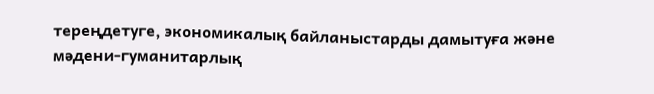тереңдетуге, экономикалық байланыстарды дамытуға және мәдени-гуманитарлық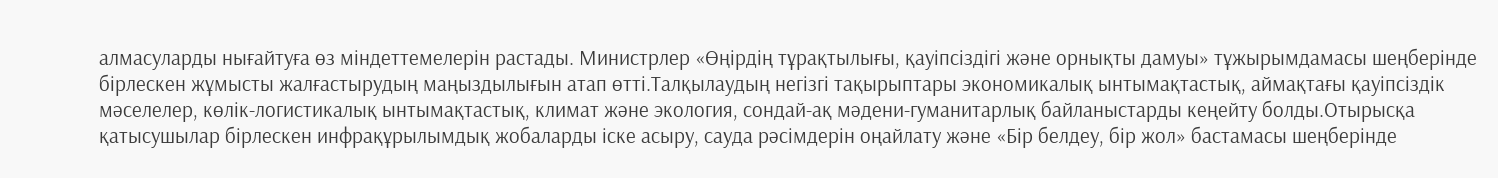алмасуларды нығайтуға өз міндеттемелерін растады. Министрлер «Өңірдің тұрақтылығы, қауіпсіздігі және орнықты дамуы» тұжырымдамасы шеңберінде бірлескен жұмысты жалғастырудың маңыздылығын атап өтті.Талқылаудың негізгі тақырыптары экономикалық ынтымақтастық, аймақтағы қауіпсіздік мәселелер, көлік-логистикалық ынтымақтастық, климат және экология, сондай-ақ мәдени-гуманитарлық байланыстарды кеңейту болды.Отырысқа қатысушылар бірлескен инфрақұрылымдық жобаларды іске асыру, сауда рәсімдерін оңайлату және «Бір белдеу, бір жол» бастамасы шеңберінде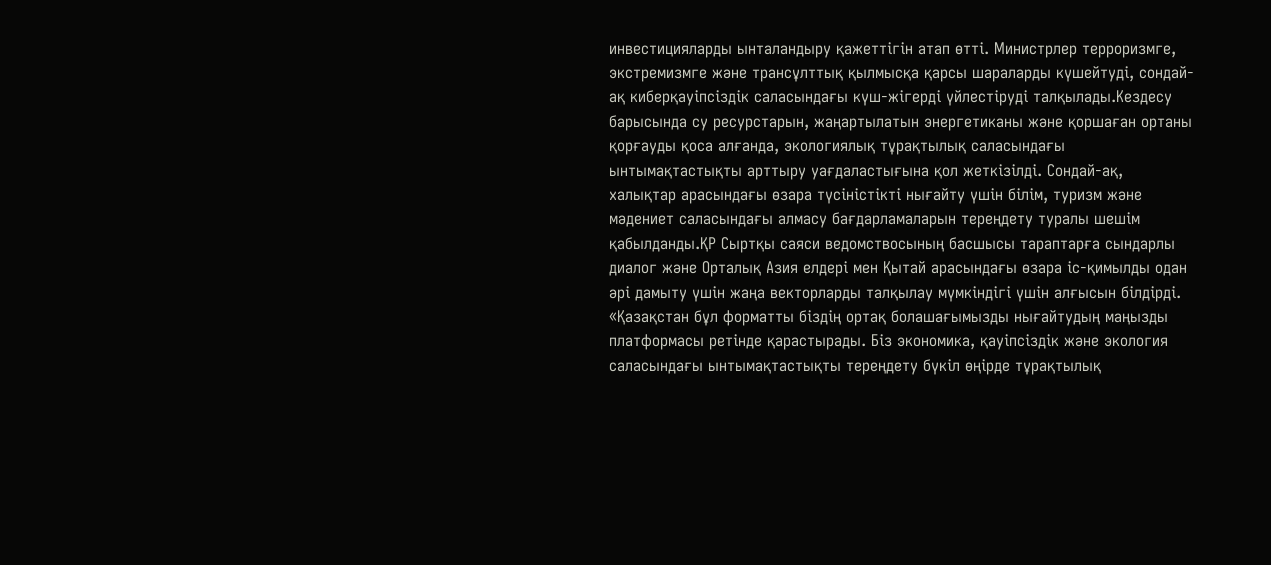инвестицияларды ынталандыру қажеттігін атап өтті. Министрлер терроризмге, экстремизмге және трансұлттық қылмысқа қарсы шараларды күшейтуді, сондай-ақ киберқауіпсіздік саласындағы күш-жігерді үйлестіруді талқылады.Кездесу барысында су ресурстарын, жаңартылатын энергетиканы және қоршаған ортаны қорғауды қоса алғанда, экологиялық тұрақтылық саласындағы ынтымақтастықты арттыру уағдаластығына қол жеткізілді. Сондай-ақ, халықтар арасындағы өзара түсіністікті нығайту үшін білім, туризм және мәдениет саласындағы алмасу бағдарламаларын тереңдету туралы шешім қабылданды.ҚР Сыртқы саяси ведомствосының басшысы тараптарға сындарлы диалог және Орталық Азия елдері мен Қытай арасындағы өзара іс-қимылды одан әрі дамыту үшін жаңа векторларды талқылау мүмкіндігі үшін алғысын білдірді. «Қазақстан бұл форматты біздің ортақ болашағымызды нығайтудың маңызды платформасы ретінде қарастырады. Біз экономика, қауіпсіздік және экология саласындағы ынтымақтастықты тереңдету бүкіл өңірде тұрақтылық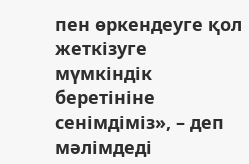пен өркендеуге қол жеткізуге мүмкіндік беретініне сенімдіміз», – деп мәлімдеді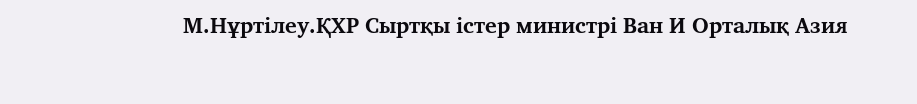М.Нұртілеу.ҚХР Сыртқы істер министрі Ван И Орталық Азия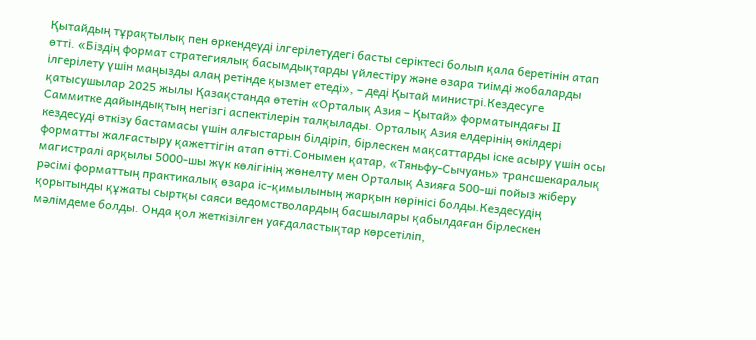Қытайдың тұрақтылық пен өркендеуді ілгерілетудегі басты серіктесі болып қала беретінін атап өтті. «Біздің формат стратегиялық басымдықтарды үйлестіру және өзара тиімді жобаларды ілгерілету үшін маңызды алаң ретінде қызмет етеді», – деді Қытай министрі.Кездесуге қатысушылар 2025 жылы Қазақстанда өтетін «Орталық Азия – Қытай» форматындағы II Саммитке дайындықтың негізгі аспектілерін талқылады. Орталық Азия елдерінің өкілдері кездесуді өткізу бастамасы үшін алғыстарын білдіріп, бірлескен мақсаттарды іске асыру үшін осы форматты жалғастыру қажеттігін атап өтті.Сонымен қатар, «Тяньфу-Сычуань» трансшекаралық магистралі арқылы 5000-шы жүк көлігінің жөнелту мен Орталық Азияға 500-ші пойыз жіберу рәсімі форматтың практикалық өзара іс-қимылының жарқын көрінісі болды.Кездесудің қорытынды құжаты сыртқы саяси ведомстволардың басшылары қабылдаған бірлескен мәлімдеме болды. Онда қол жеткізілген уағдаластықтар көрсетіліп,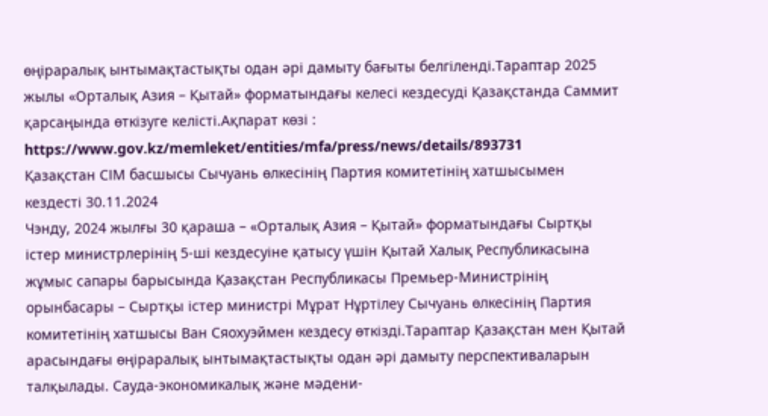өңіраралық ынтымақтастықты одан әрі дамыту бағыты белгіленді.Тараптар 2025 жылы «Орталық Азия – Қытай» форматындағы келесі кездесуді Қазақстанда Саммит қарсаңында өткізуге келісті.Ақпарат көзі : https://www.gov.kz/memleket/entities/mfa/press/news/details/893731
Қазақстан СІМ басшысы Сычуань өлкесінің Партия комитетінің хатшысымен кездесті 30.11.2024
Чэнду, 2024 жылғы 30 қараша – «Орталық Азия – Қытай» форматындағы Сыртқы істер министрлерінің 5-ші кездесуіне қатысу үшін Қытай Халық Республикасына жұмыс сапары барысында Қазақстан Республикасы Премьер-Министрінің орынбасары – Сыртқы істер министрі Мұрат Нұртілеу Сычуань өлкесінің Партия комитетінің хатшысы Ван Сяохуэймен кездесу өткізді.Тараптар Қазақстан мен Қытай арасындағы өңіраралық ынтымақтастықты одан әрі дамыту перспективаларын талқылады. Сауда-экономикалық және мәдени-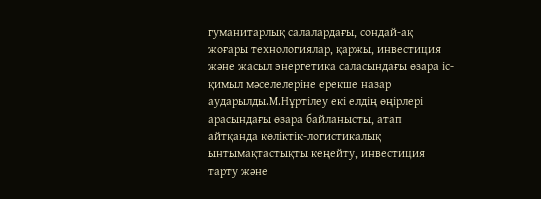гуманитарлық салалардағы, сондай-ақ жоғары технологиялар, қаржы, инвестиция және жасыл энергетика саласындағы өзара іс-қимыл мәселелеріне ерекше назар аударылды.М.Нұртілеу екі елдің өңірлері арасындағы өзара байланысты, атап айтқанда көліктік-логистикалық ынтымақтастықты кеңейту, инвестиция тарту және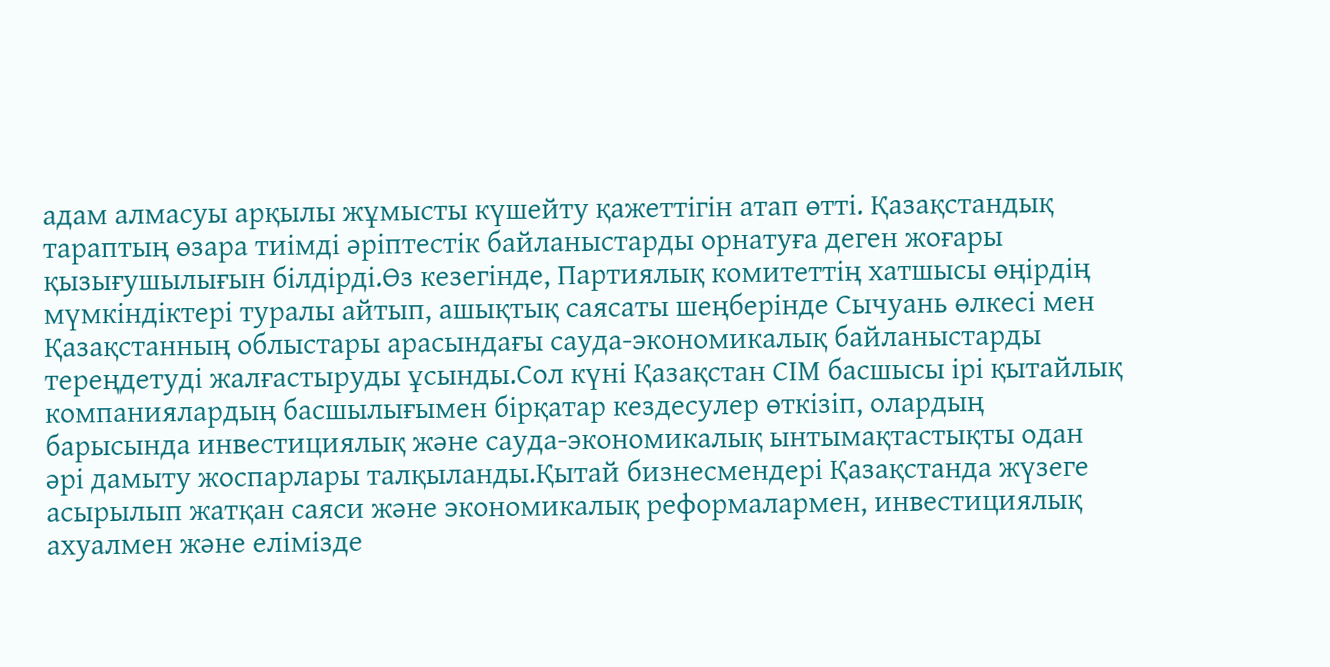адам алмасуы арқылы жұмысты күшейту қажеттігін атап өтті. Қазақстандық тараптың өзара тиімді әріптестік байланыстарды орнатуға деген жоғары қызығушылығын білдірді.Өз кезегінде, Партиялық комитеттің хатшысы өңірдің мүмкіндіктері туралы айтып, ашықтық саясаты шеңберінде Сычуань өлкесі мен Қазақстанның облыстары арасындағы сауда-экономикалық байланыстарды тереңдетуді жалғастыруды ұсынды.Сол күні Қазақстан СІМ басшысы ірі қытайлық компаниялардың басшылығымен бірқатар кездесулер өткізіп, олардың барысында инвестициялық және сауда-экономикалық ынтымақтастықты одан әрі дамыту жоспарлары талқыланды.Қытай бизнесмендері Қазақстанда жүзеге асырылып жатқан саяси және экономикалық реформалармен, инвестициялық ахуалмен және елімізде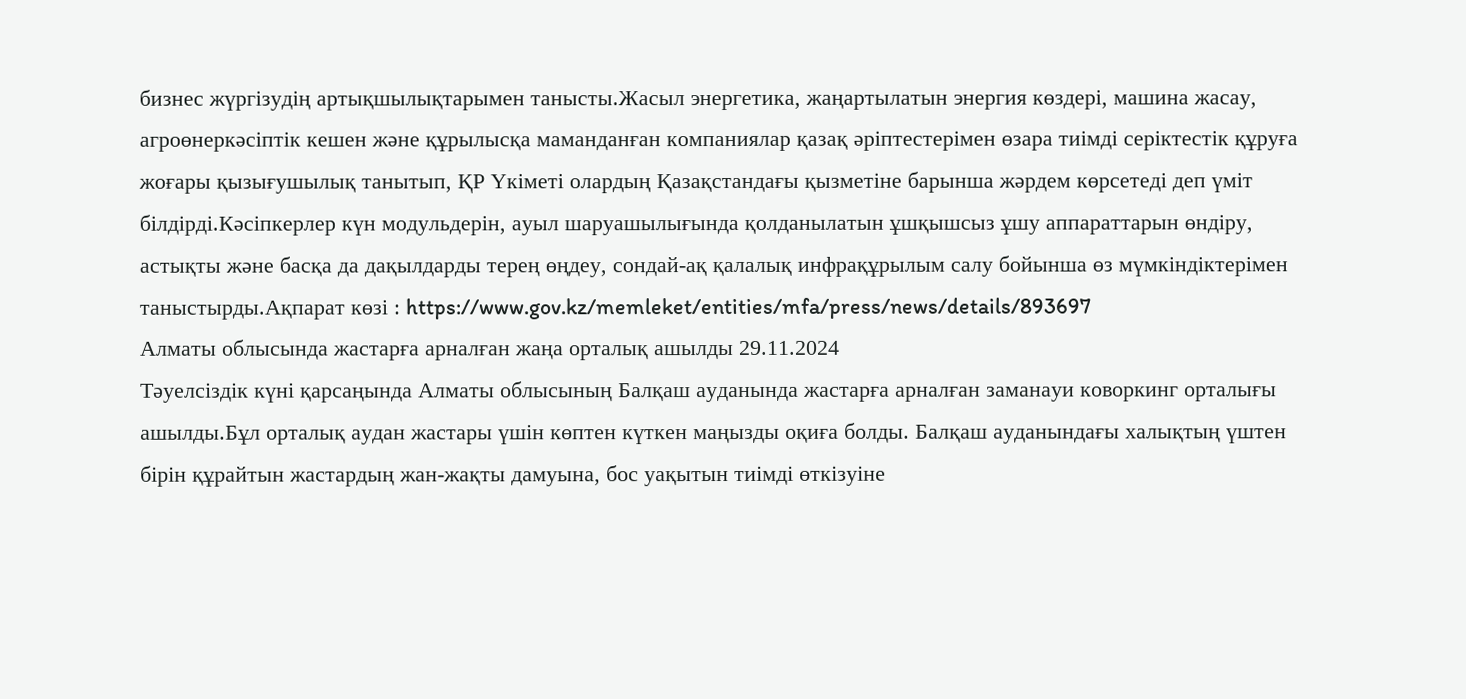бизнес жүргізудің артықшылықтарымен танысты.Жасыл энергетика, жаңартылатын энергия көздері, машина жасау, агроөнеркәсіптік кешен және құрылысқа маманданған компаниялар қазақ әріптестерімен өзара тиімді серіктестік құруға жоғары қызығушылық танытып, ҚР Үкіметі олардың Қазақстандағы қызметіне барынша жәрдем көрсетеді деп үміт білдірді.Кәсіпкерлер күн модульдерін, ауыл шаруашылығында қолданылатын ұшқышсыз ұшу аппараттарын өндіру, астықты және басқа да дақылдарды терең өңдеу, сондай-ақ қалалық инфрақұрылым салу бойынша өз мүмкіндіктерімен таныстырды.Ақпарат көзі : https://www.gov.kz/memleket/entities/mfa/press/news/details/893697
Алматы облысында жастарға арналған жаңа орталық ашылды 29.11.2024
Тәуелсіздік күні қарсаңында Алматы облысының Балқаш ауданында жастарға арналған заманауи коворкинг орталығы ашылды.Бұл орталық аудан жастары үшін көптен күткен маңызды оқиға болды. Балқаш ауданындағы халықтың үштен бірін құрайтын жастардың жан-жақты дамуына, бос уақытын тиімді өткізуіне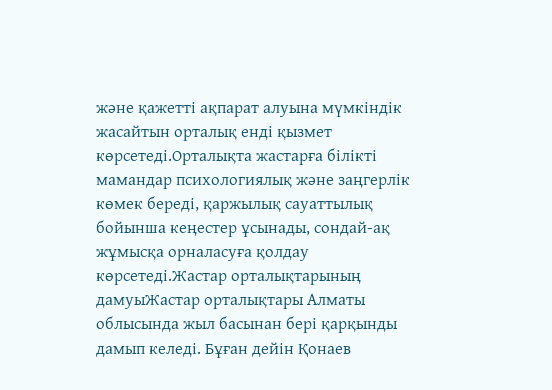және қажетті ақпарат алуына мүмкіндік жасайтын орталық енді қызмет көрсетеді.Орталықта жастарға білікті мамандар психологиялық және заңгерлік көмек береді, қаржылық сауаттылық бойынша кеңестер ұсынады, сондай-ақ жұмысқа орналасуға қолдау көрсетеді.Жастар орталықтарының дамуыЖастар орталықтары Алматы облысында жыл басынан бері қарқынды дамып келеді. Бұған дейін Қонаев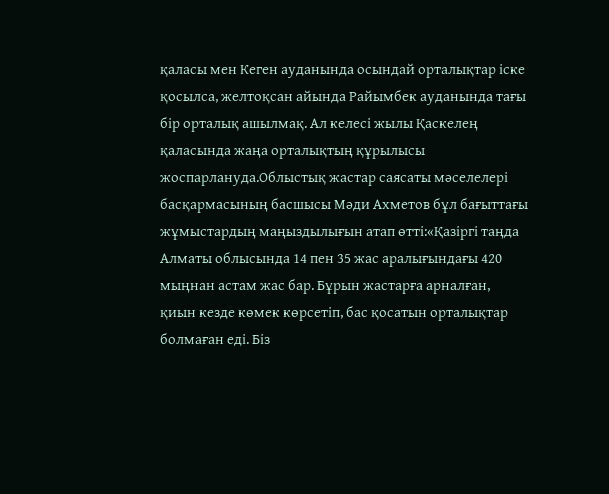қаласы мен Кеген ауданында осындай орталықтар іске қосылса, желтоқсан айында Райымбек ауданында тағы бір орталық ашылмақ. Ал келесі жылы Қаскелең қаласында жаңа орталықтың құрылысы жоспарлануда.Облыстық жастар саясаты мәселелері басқармасының басшысы Мәди Ахметов бұл бағыттағы жұмыстардың маңыздылығын атап өтті:«Қазіргі таңда Алматы облысында 14 пен 35 жас аралығындағы 420 мыңнан астам жас бар. Бұрын жастарға арналған, қиын кезде көмек көрсетіп, бас қосатын орталықтар болмаған еді. Біз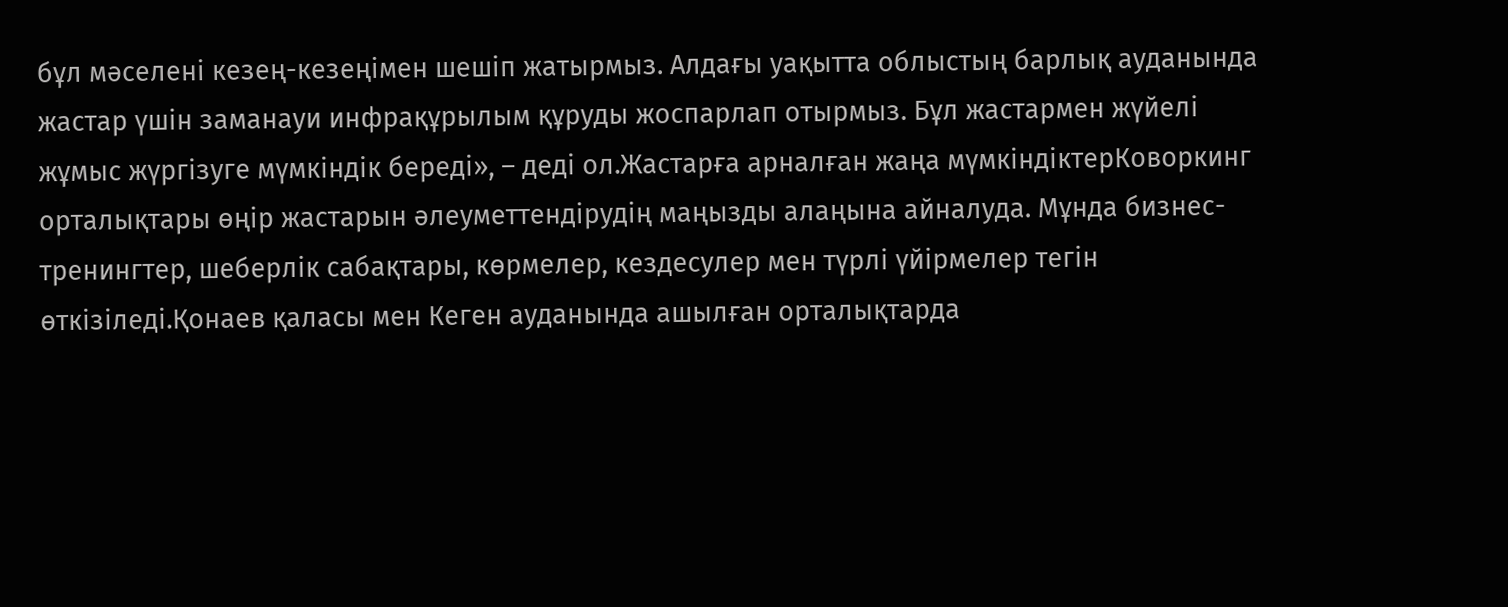бұл мәселені кезең-кезеңімен шешіп жатырмыз. Алдағы уақытта облыстың барлық ауданында жастар үшін заманауи инфрақұрылым құруды жоспарлап отырмыз. Бұл жастармен жүйелі жұмыс жүргізуге мүмкіндік береді», – деді ол.Жастарға арналған жаңа мүмкіндіктерКоворкинг орталықтары өңір жастарын әлеуметтендірудің маңызды алаңына айналуда. Мұнда бизнес-тренингтер, шеберлік сабақтары, көрмелер, кездесулер мен түрлі үйірмелер тегін өткізіледі.Қонаев қаласы мен Кеген ауданында ашылған орталықтарда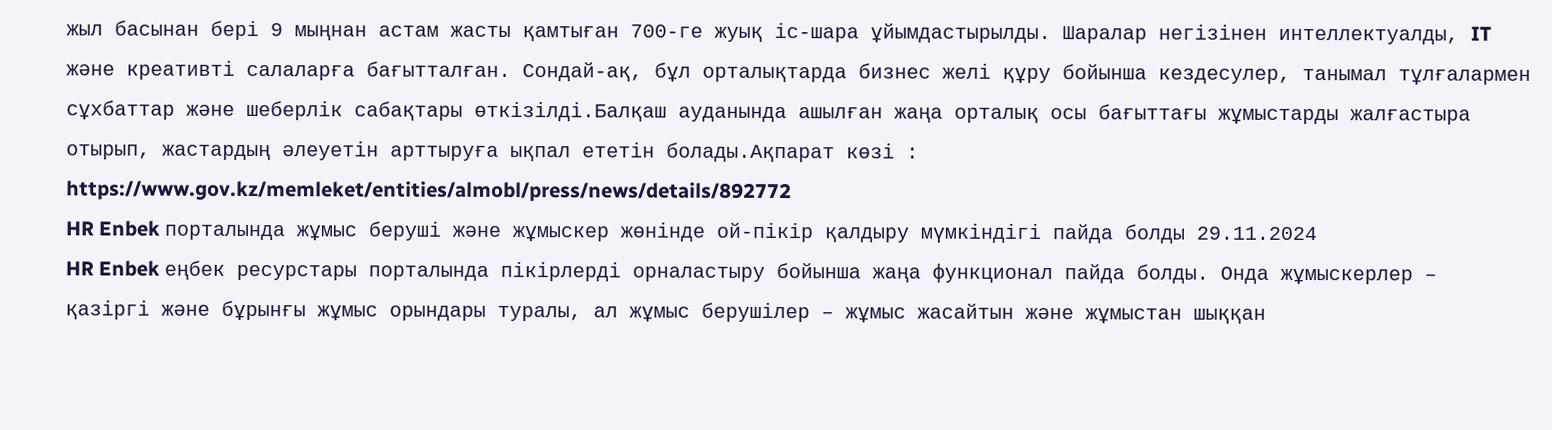жыл басынан бері 9 мыңнан астам жасты қамтыған 700-ге жуық іс-шара ұйымдастырылды. Шаралар негізінен интеллектуалды, IT және креативті салаларға бағытталған. Сондай-ақ, бұл орталықтарда бизнес желі құру бойынша кездесулер, танымал тұлғалармен сұхбаттар және шеберлік сабақтары өткізілді.Балқаш ауданында ашылған жаңа орталық осы бағыттағы жұмыстарды жалғастыра отырып, жастардың әлеуетін арттыруға ықпал ететін болады.Ақпарат көзі : https://www.gov.kz/memleket/entities/almobl/press/news/details/892772
HR Enbek порталында жұмыс беруші және жұмыскер жөнінде ой-пікір қалдыру мүмкіндігі пайда болды 29.11.2024
HR Enbek еңбек ресурстары порталында пікірлерді орналастыру бойынша жаңа функционал пайда болды. Онда жұмыскерлер – қазіргі және бұрынғы жұмыс орындары туралы, ал жұмыс берушілер – жұмыс жасайтын және жұмыстан шыққан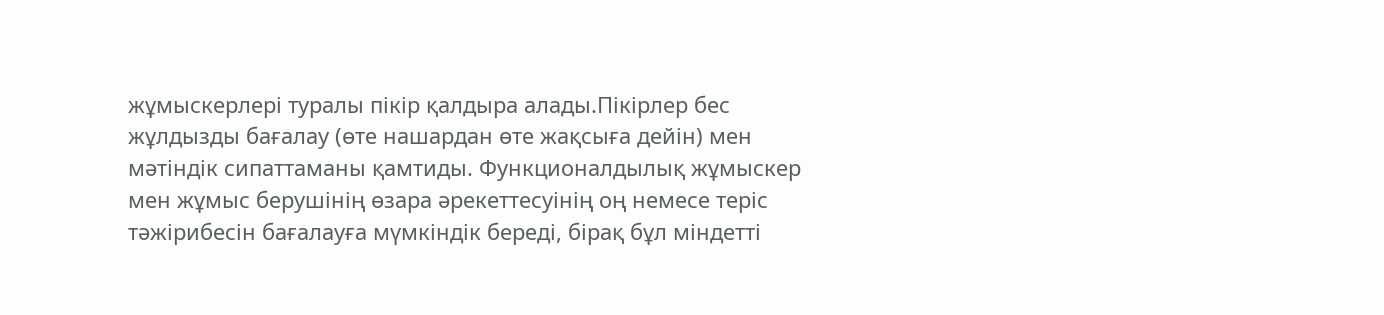жұмыскерлері туралы пікір қалдыра алады.Пікірлер бес жұлдызды бағалау (өте нашардан өте жақсыға дейін) мен мәтіндік сипаттаманы қамтиды. Функционалдылық жұмыскер мен жұмыс берушінің өзара әрекеттесуінің оң немесе теріс тәжірибесін бағалауға мүмкіндік береді, бірақ бұл міндетті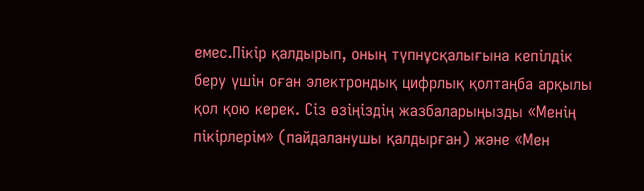емес.Пікір қалдырып, оның түпнұсқалығына кепілдік беру үшін оған электрондық цифрлық қолтаңба арқылы қол қою керек. Сіз өзіңіздің жазбаларыңызды «Менің пікірлерім» (пайдаланушы қалдырған) және «Мен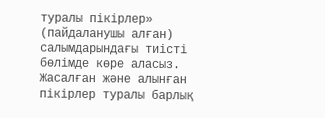туралы пікірлер» (пайдаланушы алған) салымдарындағы тиісті бөлімде көре аласыз. Жасалған және алынған пікірлер туралы барлық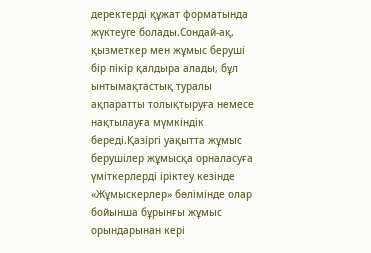деректерді құжат форматында жүктеуге болады.Сондай-ақ, қызметкер мен жұмыс беруші бір пікір қалдыра алады, бұл ынтымақтастық туралы ақпаратты толықтыруға немесе нақтылауға мүмкіндік береді.Қазіргі уақытта жұмыс берушілер жұмысқа орналасуға үміткерлерді іріктеу кезінде «Жұмыскерлер» бөлімінде олар бойынша бұрынғы жұмыс орындарынан кері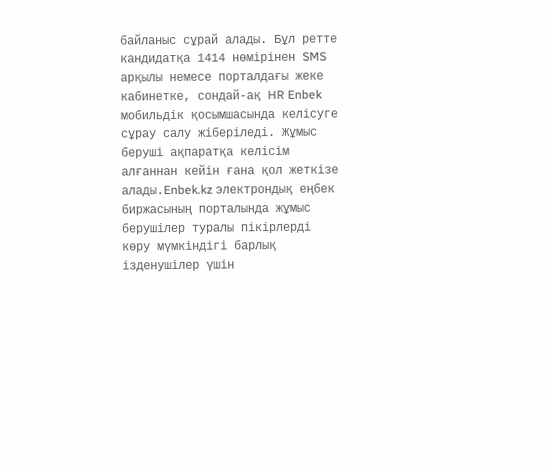байланыс сұрай алады. Бұл ретте кандидатқа 1414 нөмірінен SMS арқылы немесе порталдағы жеке кабинетке, сондай-ақ HR Enbek мобильдік қосымшасында келісуге сұрау салу жіберіледі. Жұмыс беруші ақпаратқа келісім алғаннан кейін ғана қол жеткізе алады.Enbek.kz электрондық еңбек биржасының порталында жұмыс берушілер туралы пікірлерді көру мүмкіндігі барлық ізденушілер үшін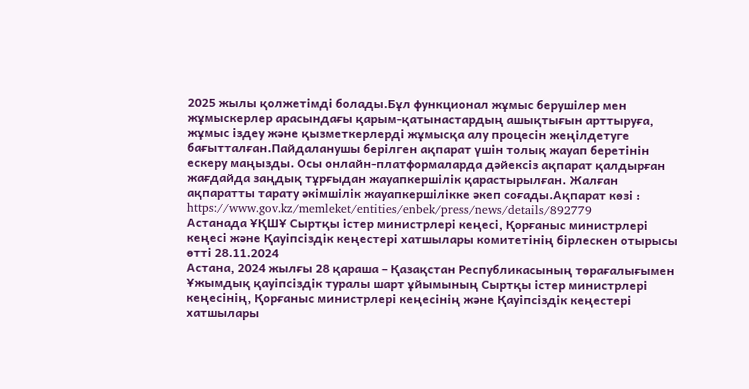2025 жылы қолжетімді болады.Бұл функционал жұмыс берушілер мен жұмыскерлер арасындағы қарым-қатынастардың ашықтығын арттыруға, жұмыс іздеу және қызметкерлерді жұмысқа алу процесін жеңілдетуге бағытталған.Пайдаланушы берілген ақпарат үшін толық жауап беретінін ескеру маңызды. Осы онлайн-платформаларда дәйексіз ақпарат қалдырған жағдайда заңдық тұрғыдан жауапкершілік қарастырылған. Жалған ақпаратты тарату әкімшілік жауапкершілікке әкеп соғады.Ақпарат көзі : https://www.gov.kz/memleket/entities/enbek/press/news/details/892779
Астанада ҰҚШҰ Сыртқы істер министрлері кеңесі, Қорғаныс министрлері кеңесі және Қауіпсіздік кеңестері хатшылары комитетінің бірлескен отырысы өтті 28.11.2024
Астана, 2024 жылғы 28 қараша – Қазақстан Республикасының төрағалығымен Ұжымдық қауіпсіздік туралы шарт ұйымының Сыртқы істер министрлері кеңесінің, Қорғаныс министрлері кеңесінің және Қауіпсіздік кеңестері хатшылары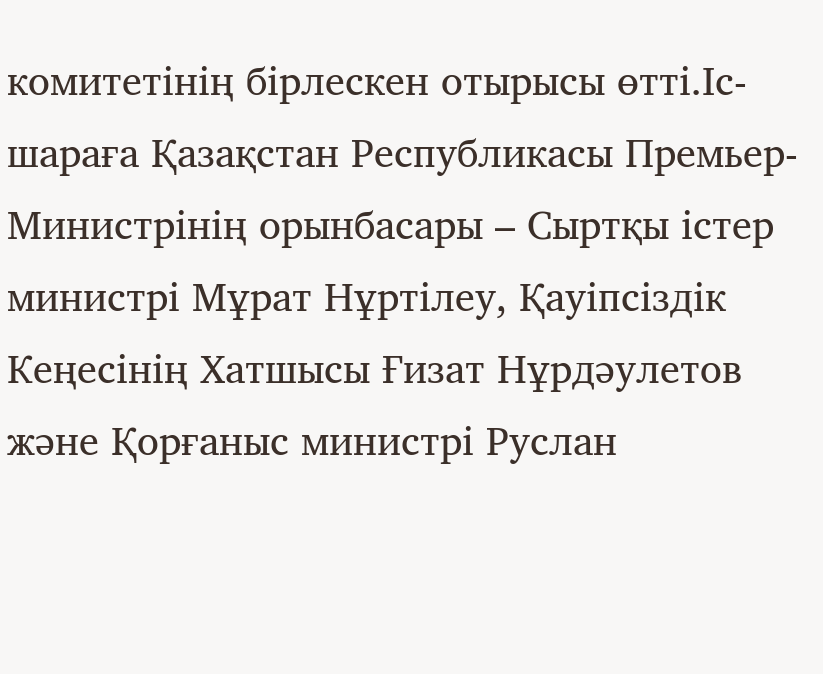комитетінің бірлескен отырысы өтті.Іс-шараға Қазақстан Республикасы Премьер-Министрінің орынбасары – Сыртқы істер министрі Мұрат Нұртілеу, Қауіпсіздік Кеңесінің Хатшысы Ғизат Нұрдәулетов және Қорғаныс министрі Руслан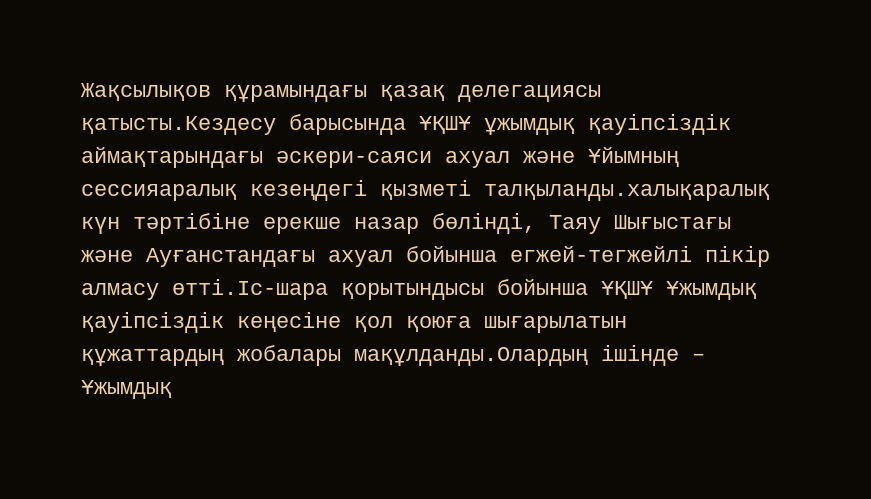Жақсылықов құрамындағы қазақ делегациясы қатысты.Кездесу барысында ҰҚШҰ ұжымдық қауіпсіздік аймақтарындағы әскери-саяси ахуал және Ұйымның сессияаралық кезеңдегі қызметі талқыланды.халықаралық күн тәртібіне ерекше назар бөлінді, Таяу Шығыстағы және Ауғанстандағы ахуал бойынша егжей-тегжейлі пікір алмасу өтті.Іс-шара қорытындысы бойынша ҰҚШҰ Ұжымдық қауіпсіздік кеңесіне қол қоюға шығарылатын құжаттардың жобалары мақұлданды.Олардың ішінде – Ұжымдық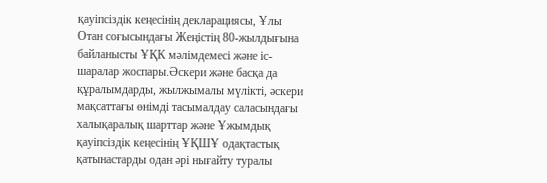қауіпсіздік кеңесінің декларациясы, Ұлы Отан соғысындағы Жеңістің 80-жылдығына байланысты ҰҚК мәлімдемесі және іс-шаралар жоспары.Әскери және басқа да құралымдарды, жылжымалы мүлікті, әскери мақсаттағы өнімді тасымалдау саласындағы халықаралық шарттар және Ұжымдық қауіпсіздік кеңесінің ҰҚШҰ одақтастық қатынастарды одан әрі нығайту туралы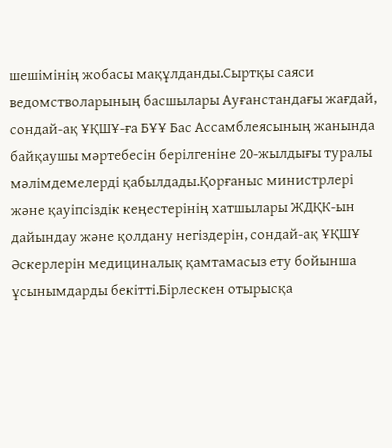шешімінің жобасы мақұлданды.Сыртқы саяси ведомстволарының басшылары Ауғанстандағы жағдай, сондай-ақ ҰҚШҰ-ға БҰҰ Бас Ассамблеясының жанында байқаушы мәртебесін берілгеніне 20-жылдығы туралы мәлімдемелерді қабылдады.Қорғаныс министрлері және қауіпсіздік кеңестерінің хатшылары ЖДҚК-ын дайындау және қолдану негіздерін, сондай-ақ ҰҚШҰ Әскерлерін медициналық қамтамасыз ету бойынша ұсынымдарды бекітті.Бірлескен отырысқа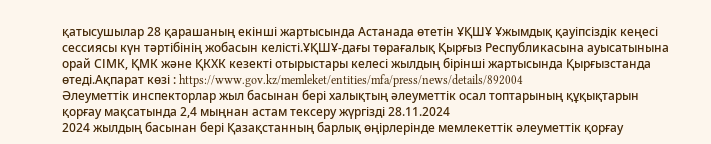қатысушылар 28 қарашаның екінші жартысында Астанада өтетін ҰҚШҰ Ұжымдық қауіпсіздік кеңесі сессиясы күн тәртібінің жобасын келісті.ҰҚШҰ-дағы төрағалық Қырғыз Республикасына ауысатынына орай СІМК, ҚМК және ҚКХК кезекті отырыстары келесі жылдың бірінші жартысында Қырғызстанда өтеді.Ақпарат көзі : https://www.gov.kz/memleket/entities/mfa/press/news/details/892004
Әлеуметтік инспекторлар жыл басынан бері халықтың әлеуметтік осал топтарының құқықтарын қорғау мақсатында 2,4 мыңнан астам тексеру жүргізді 28.11.2024
2024 жылдың басынан бері Қазақстанның барлық өңірлерінде мемлекеттік әлеуметтік қорғау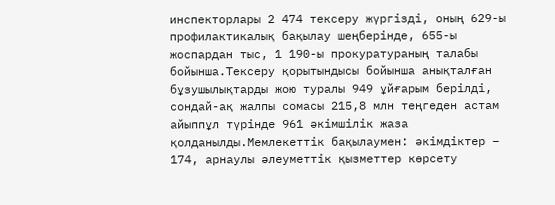инспекторлары 2 474 тексеру жүргізді, оның 629-ы профилактикалық бақылау шеңберінде, 655-ы жоспардан тыс, 1 190-ы прокуратураның талабы бойынша.Тексеру қорытындысы бойынша анықталған бұзушылықтарды жою туралы 949 ұйғарым берілді, сондай-ақ жалпы сомасы 215,8 млн теңгеден астам айыппұл түрінде 961 әкімшілік жаза қолданылды.Мемлекеттік бақылаумен: әкімдіктер – 174, арнаулы әлеуметтік қызметтер көрсету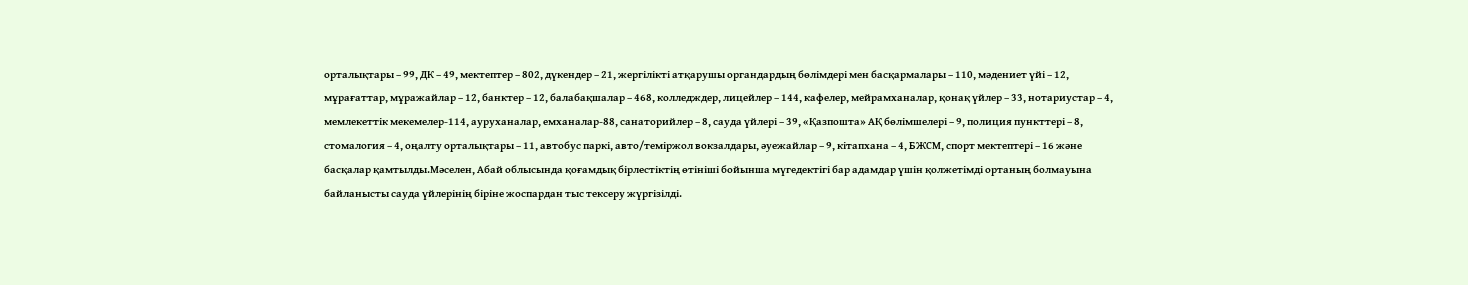орталықтары – 99, ДК – 49, мектептер – 802, дүкендер – 21, жергілікті атқарушы органдардың бөлімдері мен басқармалары – 110, мәдениет үйі – 12, мұрағаттар, мұражайлар – 12, банктер – 12, балабақшалар – 468, колледждер, лицейлер – 144, кафелер, мейрамханалар, қонақ үйлер – 33, нотариустар – 4, мемлекеттік мекемелер-114, ауруханалар, емханалар-88, санаторийлер – 8, сауда үйлері – 39, «Қазпошта» АҚ бөлімшелері – 9, полиция пункттері – 8, стомалогия – 4, оңалту орталықтары – 11, автобус паркі, авто/теміржол вокзалдары, әуежайлар – 9, кітапхана – 4, БЖСМ, спорт мектептері – 16 және басқалар қамтылды.Мәселен, Абай облысында қоғамдық бірлестіктің өтініші бойынша мүгедектігі бар адамдар үшін қолжетімді ортаның болмауына байланысты сауда үйлерінің біріне жоспардан тыс тексеру жүргізілді.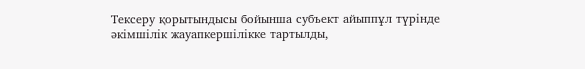Тексеру қорытындысы бойынша субъект айыппұл түрінде әкімшілік жауапкершілікке тартылды,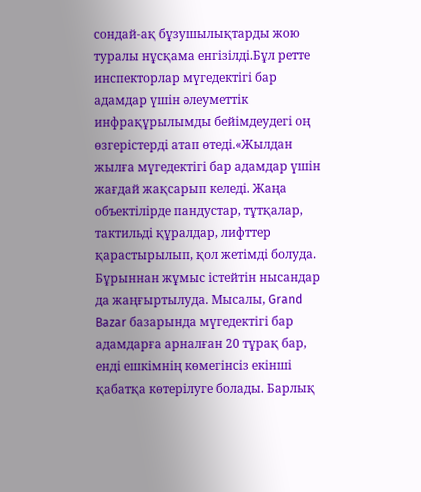сондай-ақ бұзушылықтарды жою туралы нұсқама енгізілді.Бұл ретте инспекторлар мүгедектігі бар адамдар үшін әлеуметтік инфрақұрылымды бейімдеудегі оң өзгерістерді атап өтеді.«Жылдан жылға мүгедектігі бар адамдар үшін жағдай жақсарып келеді. Жаңа объектілірде пандустар, тұтқалар, тактильді құралдар, лифттер қарастырылып, қол жетімді болуда. Бұрыннан жұмыс істейтін нысандар да жаңғыртылуда. Мысалы, Grand Bazar базарында мүгедектігі бар адамдарға арналған 20 тұрақ бар, енді ешкімнің көмегінсіз екінші қабатқа көтерілуге болады. Барлық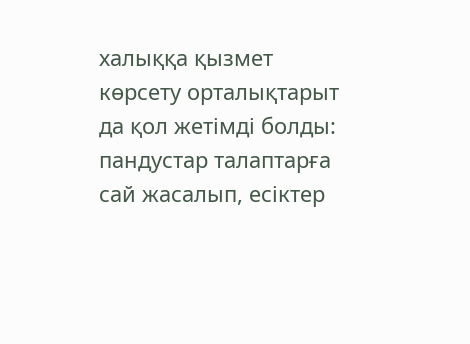халыққа қызмет көрсету орталықтарыт да қол жетімді болды: пандустар талаптарға сай жасалып, есіктер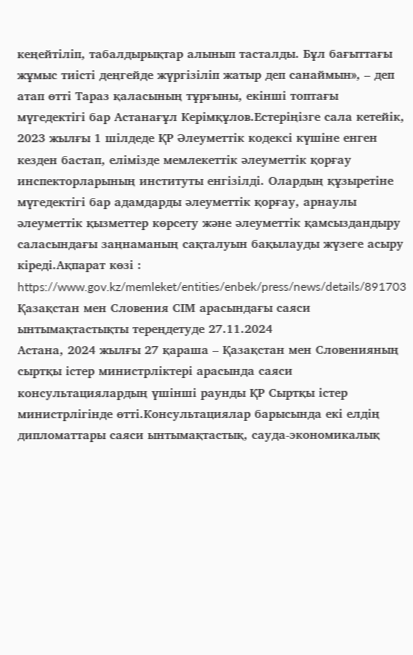кеңейтіліп, табалдырықтар алынып тасталды. Бұл бағыттағы жұмыс тиісті деңгейде жүргізіліп жатыр деп санаймын», – деп атап өтті Тараз қаласының тұрғыны, екінші топтағы мүгедектігі бар Астанағұл Керімқұлов.Естеріңізге сала кетейік, 2023 жылғы 1 шілдеде ҚР Әлеуметтік кодексі күшіне енген кезден бастап, елімізде мемлекеттік әлеуметтік қорғау инспекторларының институты енгізілді. Олардың құзыретіне мүгедектігі бар адамдарды әлеуметтік қорғау, арнаулы әлеуметтік қызметтер көрсету және әлеуметтік қамсыздандыру саласындағы заңнаманың сақталуын бақылауды жүзеге асыру кіреді.Ақпарат көзі : https://www.gov.kz/memleket/entities/enbek/press/news/details/891703
Қазақстан мен Словения СІМ арасындағы саяси ынтымақтастықты тереңдетуде 27.11.2024
Астана, 2024 жылғы 27 қараша – Қазақстан мен Словенияның сыртқы істер министрліктері арасында саяси консультациялардың үшінші раунды ҚР Сыртқы істер министрлігінде өтті.Консультациялар барысында екі елдің дипломаттары саяси ынтымақтастық, сауда-экономикалық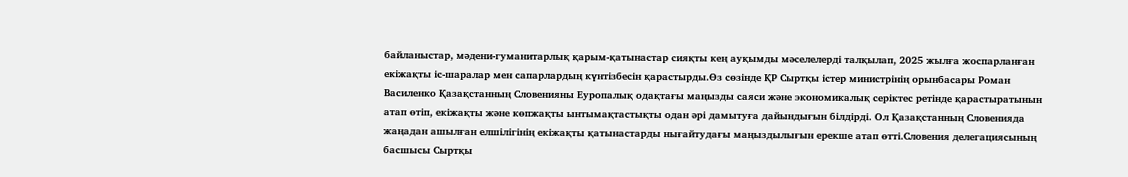байланыстар, мәдени-гуманитарлық қарым-қатынастар сияқты кең ауқымды мәселелерді талқылап, 2025 жылға жоспарланған екіжақты іс-шаралар мен сапарлардың күнтізбесін қарастырды.Өз сөзінде ҚР Сыртқы істер министрінің орынбасары Роман Василенко Қазақстанның Словенияны Еуропалық одақтағы маңызды саяси және экономикалық серіктес ретінде қарастыратынын атап өтіп, екіжақты және көпжақты ынтымақтастықты одан әрі дамытуға дайындығын білдірді. Ол Қазақстанның Словенияда жаңадан ашылған елшілігінің екіжақты қатынастарды нығайтудағы маңыздылығын ерекше атап өтті.Словения делегациясының басшысы Сыртқы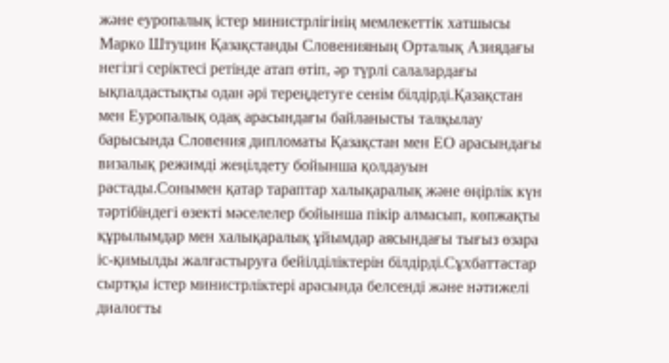және еуропалық істер министрлігінің мемлекеттік хатшысы Марко Штуцин Қазақстанды Словенияның Орталық Азиядағы негізгі серіктесі ретінде атап өтіп, әр түрлі салалардағы ықпалдастықты одан әрі тереңдетуге сенім білдірді.Қазақстан мен Еуропалық одақ арасындағы байланысты талқылау барысында Словения дипломаты Қазақстан мен ЕО арасындағы визалық режимді жеңілдету бойынша қолдауын растады.Сонымен қатар тараптар халықаралық және өңірлік күн тәртібіндегі өзекті мәселелер бойынша пікір алмасып, көпжақты құрылымдар мен халықаралық ұйымдар аясындағы тығыз өзара іс-қимылды жалғастыруға бейілділіктерін білдірді.Сұхбаттастар сыртқы істер министрліктері арасында белсенді және нәтижелі диалогты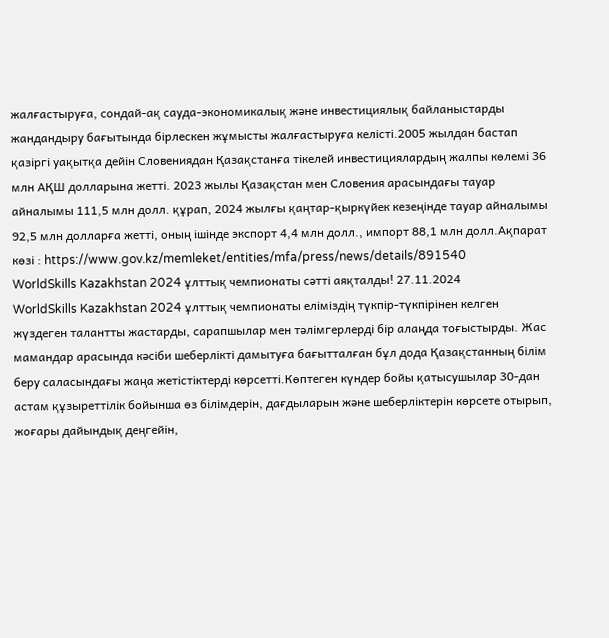жалғастыруға, сондай-ақ сауда-экономикалық және инвестициялық байланыстарды жандандыру бағытында бірлескен жұмысты жалғастыруға келісті.2005 жылдан бастап қазіргі уақытқа дейін Словениядан Қазақстанға тікелей инвестициялардың жалпы көлемі 36 млн АҚШ долларына жетті. 2023 жылы Қазақстан мен Словения арасындағы тауар айналымы 111,5 млн долл. құрап, 2024 жылғы қаңтар-қыркүйек кезеңінде тауар айналымы 92,5 млн долларға жетті, оның ішінде экспорт 4,4 млн долл., импорт 88,1 млн долл.Ақпарат көзі : https://www.gov.kz/memleket/entities/mfa/press/news/details/891540
WorldSkills Kazakhstan 2024 ұлттық чемпионаты сәтті аяқталды! 27.11.2024
WorldSkills Kazakhstan 2024 ұлттық чемпионаты еліміздің түкпір-түкпірінен келген жүздеген талантты жастарды, сарапшылар мен тәлімгерлерді бір алаңда тоғыстырды. Жас мамандар арасында кәсіби шеберлікті дамытуға бағытталған бұл дода Қазақстанның білім беру саласындағы жаңа жетістіктерді көрсетті.Көптеген күндер бойы қатысушылар 30-дан астам құзыреттілік бойынша өз білімдерін, дағдыларын және шеберліктерін көрсете отырып, жоғары дайындық деңгейін,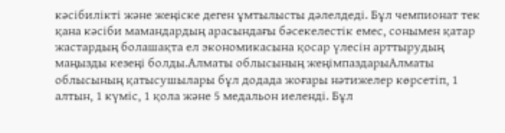кәсібилікті және жеңіске деген ұмтылысты дәлелдеді. Бұл чемпионат тек қана кәсіби мамандардың арасындағы бәсекелестік емес, сонымен қатар жастардың болашақта ел экономикасына қосар үлесін арттырудың маңызды кезеңі болды.Алматы облысының жеңімпаздарыАлматы облысының қатысушылары бұл додада жоғары нәтижелер көрсетіп, 1 алтын, 1 күміс, 1 қола және 5 медальон иеленді. Бұл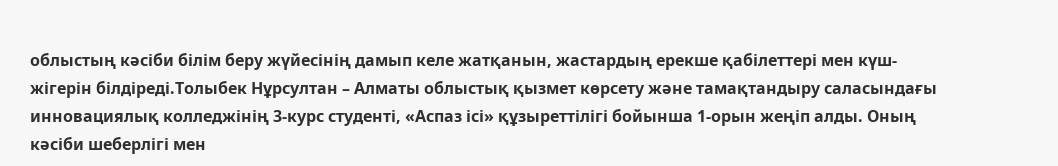облыстың кәсіби білім беру жүйесінің дамып келе жатқанын, жастардың ерекше қабілеттері мен күш-жігерін білдіреді.Толыбек Нұрсултан – Алматы облыстық қызмет көрсету және тамақтандыру саласындағы инновациялық колледжінің 3-курс студенті, «Аспаз ісі» құзыреттілігі бойынша 1-орын жеңіп алды. Оның кәсіби шеберлігі мен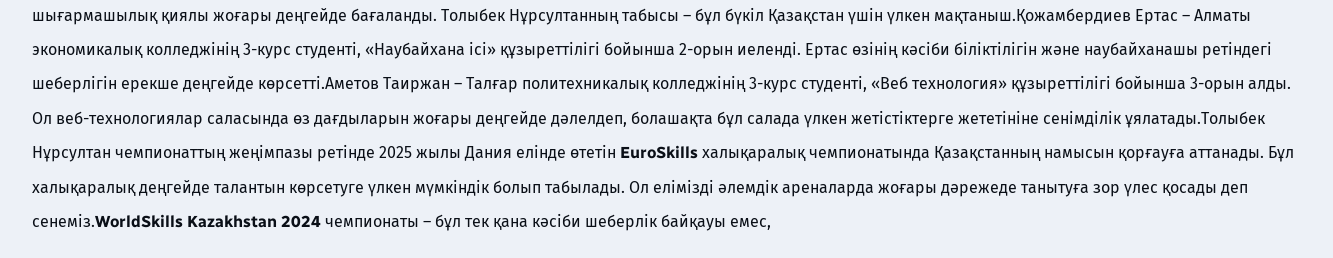шығармашылық қиялы жоғары деңгейде бағаланды. Толыбек Нұрсултанның табысы – бұл бүкіл Қазақстан үшін үлкен мақтаныш.Қожамбердиев Ертас – Алматы экономикалық колледжінің 3-курс студенті, «Наубайхана ісі» құзыреттілігі бойынша 2-орын иеленді. Ертас өзінің кәсіби біліктілігін және наубайханашы ретіндегі шеберлігін ерекше деңгейде көрсетті.Аметов Таиржан – Талғар политехникалық колледжінің 3-курс студенті, «Веб технология» құзыреттілігі бойынша 3-орын алды. Ол веб-технологиялар саласында өз дағдыларын жоғары деңгейде дәлелдеп, болашақта бұл салада үлкен жетістіктерге жететініне сенімділік ұялатады.Толыбек Нұрсултан чемпионаттың жеңімпазы ретінде 2025 жылы Дания елінде өтетін EuroSkills халықаралық чемпионатында Қазақстанның намысын қорғауға аттанады. Бұл халықаралық деңгейде талантын көрсетуге үлкен мүмкіндік болып табылады. Ол елімізді әлемдік ареналарда жоғары дәрежеде танытуға зор үлес қосады деп сенеміз.WorldSkills Kazakhstan 2024 чемпионаты – бұл тек қана кәсіби шеберлік байқауы емес,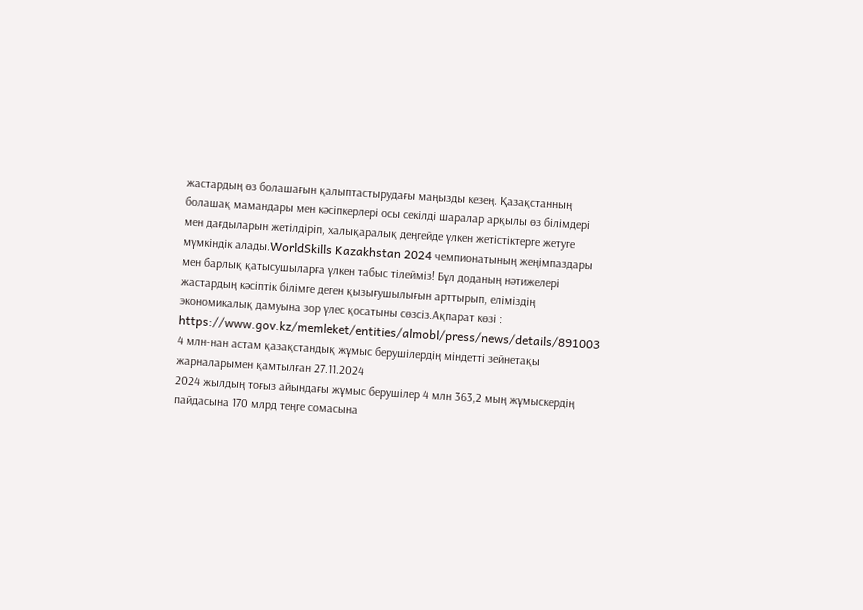жастардың өз болашағын қалыптастырудағы маңызды кезең. Қазақстанның болашақ мамандары мен кәсіпкерлері осы секілді шаралар арқылы өз білімдері мен дағдыларын жетілдіріп, халықаралық деңгейде үлкен жетістіктерге жетуге мүмкіндік алады.WorldSkills Kazakhstan 2024 чемпионатының жеңімпаздары мен барлық қатысушыларға үлкен табыс тілейміз! Бұл доданың нәтижелері жастардың кәсіптік білімге деген қызығушылығын арттырып, еліміздің экономикалық дамуына зор үлес қосатыны сөзсіз.Ақпарат көзі : https://www.gov.kz/memleket/entities/almobl/press/news/details/891003
4 млн-нан астам қазақстандық жұмыс берушілердің міндетті зейнетақы жарналарымен қамтылған 27.11.2024
2024 жылдың тоғыз айындағы жұмыс берушілер 4 млн 363,2 мың жұмыскердің пайдасына 170 млрд теңге сомасына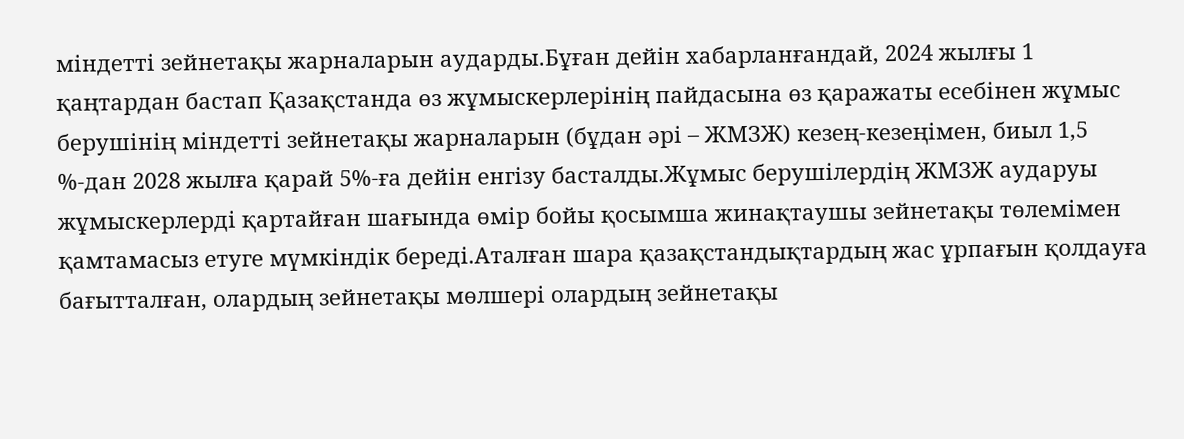міндетті зейнетақы жарналарын аударды.Бұған дейін хабарланғандай, 2024 жылғы 1 қаңтардан бастап Қазақстанда өз жұмыскерлерінің пайдасына өз қаражаты есебінен жұмыс берушінің міндетті зейнетақы жарналарын (бұдан әрі – ЖМЗЖ) кезең-кезеңімен, биыл 1,5 %-дан 2028 жылға қарай 5%-ға дейін енгізу басталды.Жұмыс берушілердің ЖМЗЖ аударуы жұмыскерлерді қартайған шағында өмір бойы қосымша жинақтаушы зейнетақы төлемімен қамтамасыз етуге мүмкіндік береді.Аталған шара қазақстандықтардың жас ұрпағын қолдауға бағытталған, олардың зейнетақы мөлшері олардың зейнетақы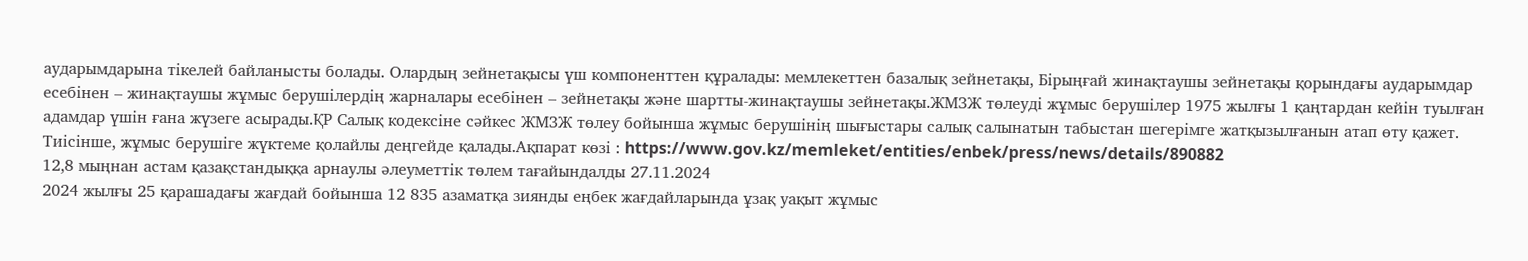аударымдарына тікелей байланысты болады. Олардың зейнетақысы үш компоненттен құралады: мемлекеттен базалық зейнетақы, Бірыңғай жинақтаушы зейнетақы қорындағы аударымдар есебінен – жинақтаушы жұмыс берушілердің жарналары есебінен – зейнетақы және шартты-жинақтаушы зейнетақы.ЖМЗЖ төлеуді жұмыс берушілер 1975 жылғы 1 қаңтардан кейін туылған адамдар үшін ғана жүзеге асырады.ҚР Салық кодексіне сәйкес ЖМЗЖ төлеу бойынша жұмыс берушінің шығыстары салық салынатын табыстан шегерімге жатқызылғанын атап өту қажет. Тиісінше, жұмыс берушіге жүктеме қолайлы деңгейде қалады.Ақпарат көзі : https://www.gov.kz/memleket/entities/enbek/press/news/details/890882
12,8 мыңнан астам қазақстандыққа арнаулы әлеуметтік төлем тағайындалды 27.11.2024
2024 жылғы 25 қарашадағы жағдай бойынша 12 835 азаматқа зиянды еңбек жағдайларында ұзақ уақыт жұмыс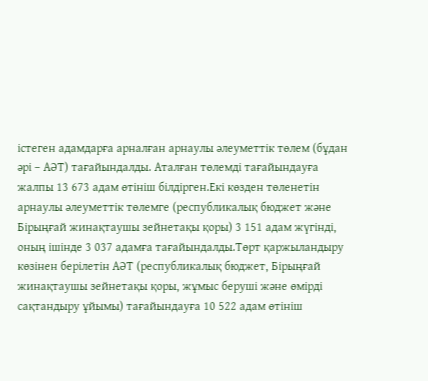істеген адамдарға арналған арнаулы әлеуметтік төлем (бұдан әрі – АӘТ) тағайындалды. Аталған төлемді тағайындауға жалпы 13 673 адам өтініш білдірген.Екі көзден төленетін арнаулы әлеуметтік төлемге (республикалық бюджет және Бірыңғай жинақтаушы зейнетақы қоры) 3 151 адам жүгінді, оның ішінде 3 037 адамға тағайындалды.Төрт қаржыландыру көзінен берілетін АӘТ (республикалық бюджет, Бірыңғай жинақтаушы зейнетақы қоры, жұмыс беруші және өмірді сақтандыру ұйымы) тағайындауға 10 522 адам өтініш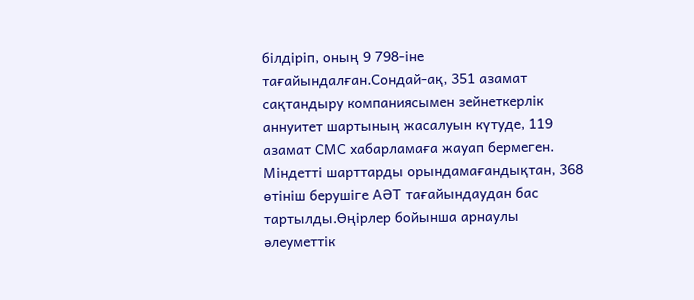білдіріп, оның 9 798-іне тағайындалған.Сондай-ақ, 351 азамат сақтандыру компаниясымен зейнеткерлік аннуитет шартының жасалуын күтуде, 119 азамат СМС хабарламаға жауап бермеген. Міндетті шарттарды орындамағандықтан, 368 өтініш берушіге АӘТ тағайындаудан бас тартылды.Өңірлер бойынша арнаулы әлеуметтік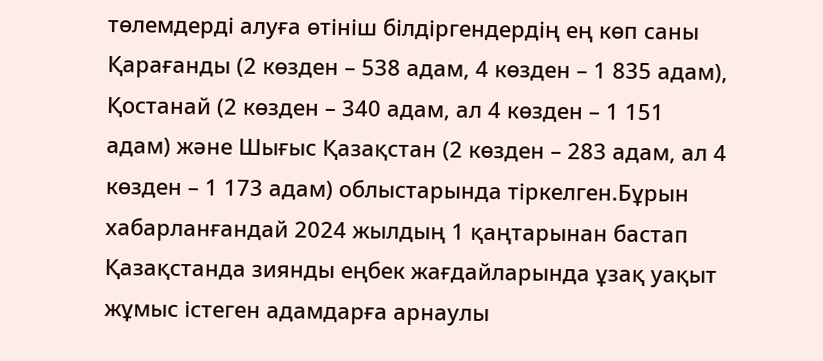төлемдерді алуға өтініш білдіргендердің ең көп саны Қарағанды (2 көзден – 538 адам, 4 көзден – 1 835 адам), Қостанай (2 көзден – 340 адам, ал 4 көзден – 1 151 адам) және Шығыс Қазақстан (2 көзден – 283 адам, ал 4 көзден – 1 173 адам) облыстарында тіркелген.Бұрын хабарланғандай 2024 жылдың 1 қаңтарынан бастап Қазақстанда зиянды еңбек жағдайларында ұзақ уақыт жұмыс істеген адамдарға арнаулы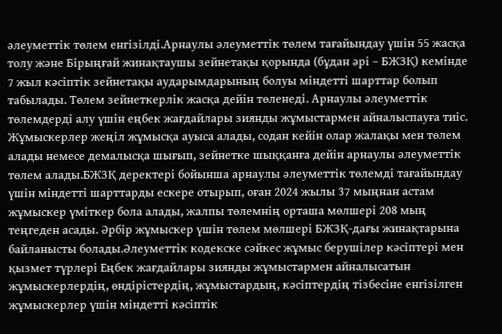әлеуметтік төлем енгізілді.Арнаулы әлеуметтік төлем тағайындау үшін 55 жасқа толу және Бірыңғай жинақтаушы зейнетақы қорында (бұдан әрі – БЖЗҚ) кемінде 7 жыл кәсіптік зейнетақы аударымдарының болуы міндетті шарттар болып табылады. Төлем зейнеткерлік жасқа дейін төленеді. Арнаулы әлеуметтік төлемдерді алу үшін еңбек жағдайлары зиянды жұмыстармен айналыспауға тиіс. Жұмыскерлер жеңіл жұмысқа ауыса алады, содан кейін олар жалақы мен төлем алады немесе демалысқа шығып, зейнетке шыққанға дейін арнаулы әлеуметтік төлем алады.БЖЗҚ деректері бойынша арнаулы әлеуметтік төлемді тағайындау үшін міндетті шарттарды ескере отырып, оған 2024 жылы 37 мыңнан астам жұмыскер үміткер бола алады, жалпы төлемнің орташа мөлшері 208 мың теңгеден асады. Әрбір жұмыскер үшін төлем мөлшері БЖЗҚ-дағы жинақтарына байланысты болады.Әлеуметтік кодекске сәйкес жұмыс берушілер кәсіптері мен қызмет түрлері Еңбек жағдайлары зиянды жұмыстармен айналысатын жұмыскерлердің, өндірістердің, жұмыстардың, кәсіптердің тізбесіне енгізілген жұмыскерлер үшін міндетті кәсіптік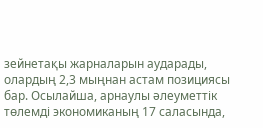зейнетақы жарналарын аударады, олардың 2,3 мыңнан астам позициясы бар. Осылайша, арнаулы әлеуметтік төлемді экономиканың 17 саласында,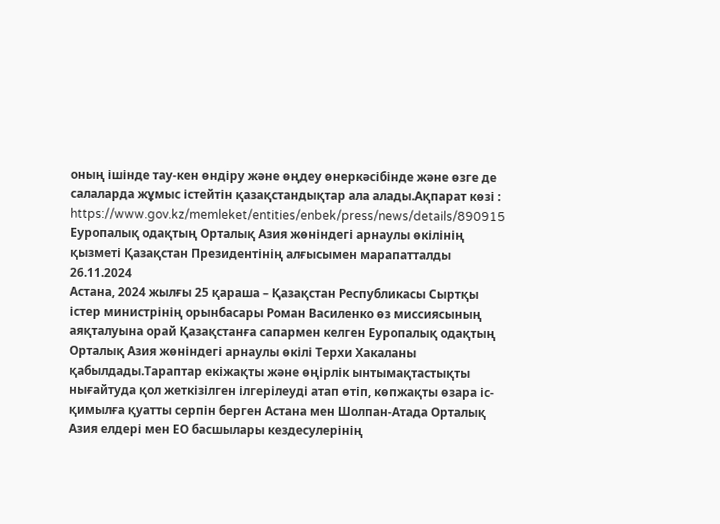оның ішінде тау-кен өндіру және өңдеу өнеркәсібінде және өзге де салаларда жұмыс істейтін қазақстандықтар ала алады.Ақпарат көзі : https://www.gov.kz/memleket/entities/enbek/press/news/details/890915
Еуропалық одақтың Орталық Азия жөніндегі арнаулы өкілінің қызметі Қазақстан Президентінің алғысымен марапатталды 26.11.2024
Астана, 2024 жылғы 25 қараша – Қазақстан Республикасы Сыртқы істер министрінің орынбасары Роман Василенко өз миссиясының аяқталуына орай Қазақстанға сапармен келген Еуропалық одақтың Орталық Азия жөніндегі арнаулы өкілі Терхи Хакаланы қабылдады.Тараптар екіжақты және өңірлік ынтымақтастықты нығайтуда қол жеткізілген ілгерілеуді атап өтіп, көпжақты өзара іс-қимылға қуатты серпін берген Астана мен Шолпан-Атада Орталық Азия елдері мен ЕО басшылары кездесулерінің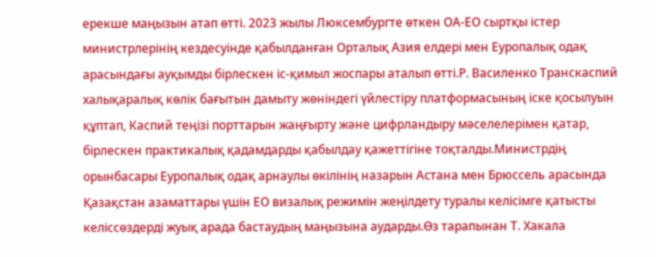ерекше маңызын атап өтті. 2023 жылы Люксембургте өткен ОА-ЕО сыртқы істер министрлерінің кездесуінде қабылданған Орталық Азия елдері мен Еуропалық одақ арасындағы ауқымды бірлескен іс-қимыл жоспары аталып өтті.Р. Василенко Транскаспий халықаралық көлік бағытын дамыту жөніндегі үйлестіру платформасының іске қосылуын құптап, Каспий теңізі порттарын жаңғырту және цифрландыру мәселелерімен қатар, бірлескен практикалық қадамдарды қабылдау қажеттігіне тоқталды.Министрдің орынбасары Еуропалық одақ арнаулы өкілінің назарын Астана мен Брюссель арасында Қазақстан азаматтары үшін ЕО визалық режимін жеңілдету туралы келісімге қатысты келіссөздерді жуық арада бастаудың маңызына аударды.Өз тарапынан Т. Хакала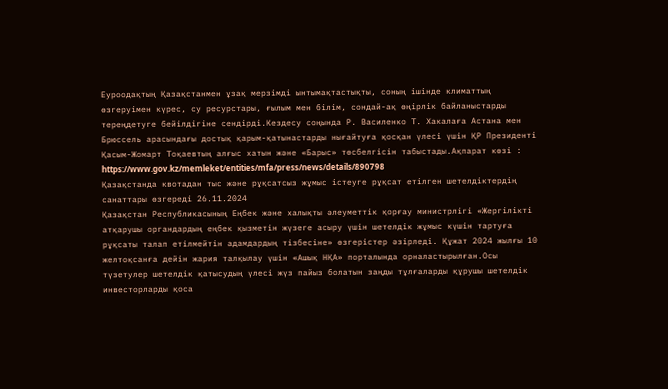Еуроодақтың Қазақстанмен ұзақ мерзімді ынтымақтастықты, соның ішінде климаттың өзгеруімен күрес, су ресурстары, ғылым мен білім, сондай-ақ өңірлік байланыстарды тереңдетуге бейілдігіне сендірді.Кездесу соңында Р. Василенко Т. Хакалаға Астана мен Брюссель арасындағы достық қарым-қатынастарды нығайтуға қосқан үлесі үшін ҚР Президенті Қасым-Жомарт Тоқаевтың алғыс хатын және «Барыс» төсбелгісін табыстады.Ақпарат көзі : https://www.gov.kz/memleket/entities/mfa/press/news/details/890798
Қазақстанда квотадан тыс және рұқсатсыз жұмыс істеуге рұқсат етілген шетелдіктердің санаттары өзгереді 26.11.2024
Қазақстан Республикасының Еңбек және халықты әлеуметтік қорғау министрлігі «Жергілікті атқарушы органдардың еңбек қызметін жүзеге асыру үшін шетелдік жұмыс күшін тартуға рұқсаты талап етілмейтін адамдардың тізбесіне» өзгерістер әзірледі. Құжат 2024 жылғы 10 желтоқсанға дейін жария талқылау үшін «Ашық НҚА» порталында орналастырылған.Осы түзетулер шетелдік қатысудың үлесі жүз пайыз болатын заңды тұлғаларды құрушы шетелдік инвесторларды қоса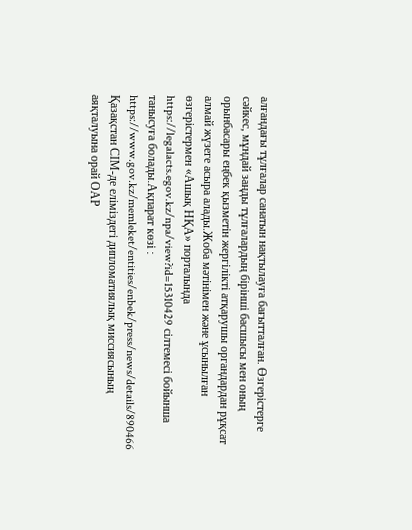алғандағы тұлғалар санатын нақтылауға бағытталған. Өзгерістерге сәйкес, мұндай заңды тұлғалардың бірінші басшысы мен оның орынбасары еңбек қызметін жергілікті атқарушы органдардан рұқсат алмай жүзеге асыра алады.Жоба мәтінімен және ұсынылған өзгерістермен «Ашық НҚА» порталында https://legalacts.egov.kz/npa/view?id=15310429 сілтемесі бойынша танысуға болады.Ақпарат көзі : https://www.gov.kz/memleket/entities/enbek/press/news/details/890466
Қазақстан СІМ-де еліміздегі дипломатиялық миссиясының аяқталуына орай ОАР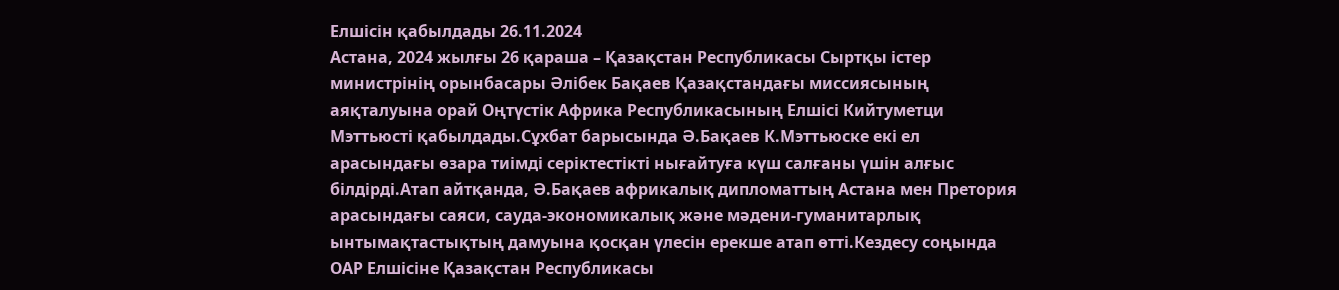Елшісін қабылдады 26.11.2024
Астана, 2024 жылғы 26 қараша – Қазақстан Республикасы Сыртқы істер министрінің орынбасары Әлібек Бақаев Қазақстандағы миссиясының аяқталуына орай Оңтүстік Африка Республикасының Елшісі Кийтуметци Мэттьюсті қабылдады.Сұхбат барысында Ә.Бақаев К.Мэттьюске екі ел арасындағы өзара тиімді серіктестікті нығайтуға күш салғаны үшін алғыс білдірді.Атап айтқанда, Ә.Бақаев африкалық дипломаттың Астана мен Претория арасындағы саяси, сауда-экономикалық және мәдени-гуманитарлық ынтымақтастықтың дамуына қосқан үлесін ерекше атап өтті.Кездесу соңында ОАР Елшісіне Қазақстан Республикасы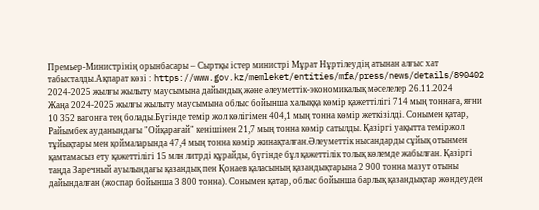Премьер-Министрінің орынбасары – Сыртқы істер министрі Мұрат Нұртілеудің атынан алғыс хат табысталды.Ақпарат көзі : https://www.gov.kz/memleket/entities/mfa/press/news/details/890402
2024-2025 жылғы жылыту маусымына дайындық және әлеуметтік-экономикалық мәселелер 26.11.2024
Жаңа 2024-2025 жылғы жылыту маусымына облыс бойынша халыққа көмір қажеттілігі 714 мың тоннаға, яғни 10 352 вагонға тең болады.Бүгінде темір жол көлігімен 404,1 мың тонна көмір жеткізілді. Сонымен қатар, Райымбек ауданындағы "Ойқарағай" кенішінен 21,7 мың тонна көмір сатылды. Қазіргі уақытта теміржол тұйықтары мен қоймаларында 47,4 мың тонна көмір жинақталған.Әлеуметтік нысандарды сұйық отынмен қамтамасыз ету қажеттілігі 15 млн литрді құрайды, бүгінде бұл қажеттілік толық көлемде жабылған. Қазіргі таңда Заречный ауылындағы қазандық пен Қонаев қаласының қазандықтарына 2 900 тонна мазут отыны дайындалған (жоспар бойынша 3 800 тонна). Сонымен қатар, облыс бойынша барлық қазандықтар жөндеуден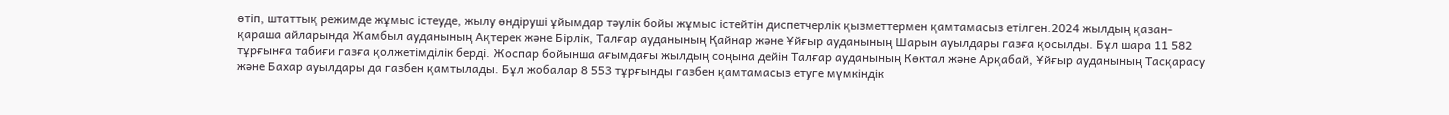өтіп, штаттық режимде жұмыс істеуде, жылу өндіруші ұйымдар тәулік бойы жұмыс істейтін диспетчерлік қызметтермен қамтамасыз етілген.2024 жылдың қазан-қараша айларында Жамбыл ауданының Ақтерек және Бірлік, Талғар ауданының Қайнар және Ұйғыр ауданының Шарын ауылдары газға қосылды. Бұл шара 11 582 тұрғынға табиғи газға қолжетімділік берді. Жоспар бойынша ағымдағы жылдың соңына дейін Талғар ауданының Көктал және Арқабай, Ұйғыр ауданының Тасқарасу және Бахар ауылдары да газбен қамтылады. Бұл жобалар 8 553 тұрғынды газбен қамтамасыз етуге мүмкіндік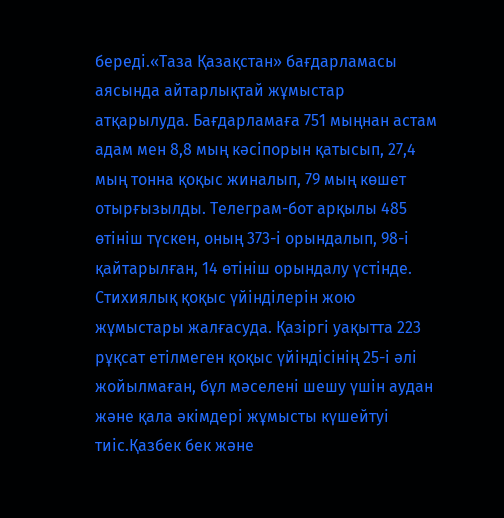береді.«Таза Қазақстан» бағдарламасы аясында айтарлықтай жұмыстар атқарылуда. Бағдарламаға 751 мыңнан астам адам мен 8,8 мың кәсіпорын қатысып, 27,4 мың тонна қоқыс жиналып, 79 мың көшет отырғызылды. Телеграм-бот арқылы 485 өтініш түскен, оның 373-і орындалып, 98-і қайтарылған, 14 өтініш орындалу үстінде. Стихиялық қоқыс үйінділерін жою жұмыстары жалғасуда. Қазіргі уақытта 223 рұқсат етілмеген қоқыс үйіндісінің 25-і әлі жойылмаған, бұл мәселені шешу үшін аудан және қала әкімдері жұмысты күшейтуі тиіс.Қазбек бек және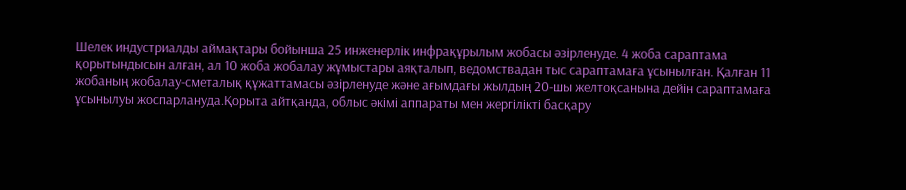Шелек индустриалды аймақтары бойынша 25 инженерлік инфрақұрылым жобасы әзірленуде. 4 жоба сараптама қорытындысын алған, ал 10 жоба жобалау жұмыстары аяқталып, ведомствадан тыс сараптамаға ұсынылған. Қалған 11 жобаның жобалау-сметалық құжаттамасы әзірленуде және ағымдағы жылдың 20-шы желтоқсанына дейін сараптамаға ұсынылуы жоспарлануда.Қорыта айтқанда, облыс әкімі аппараты мен жергілікті басқару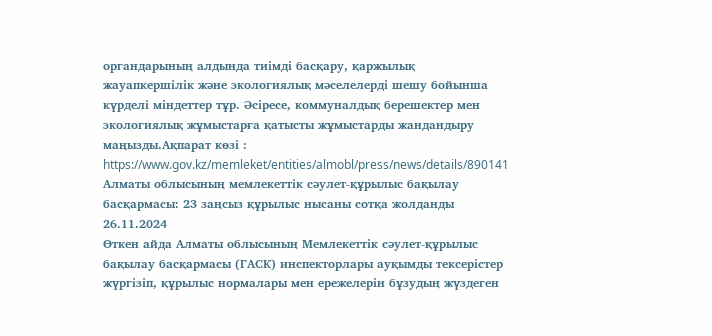органдарының алдында тиімді басқару, қаржылық жауапкершілік және экологиялық мәселелерді шешу бойынша күрделі міндеттер тұр. Әсіресе, коммуналдық берешектер мен экологиялық жұмыстарға қатысты жұмыстарды жандандыру маңызды.Ақпарат көзі : https://www.gov.kz/memleket/entities/almobl/press/news/details/890141
Алматы облысының мемлекеттік сәулет-құрылыс бақылау басқармасы: 23 заңсыз құрылыс нысаны сотқа жолданды 26.11.2024
Өткен айда Алматы облысының Мемлекеттік сәулет-құрылыс бақылау басқармасы (ГАСК) инспекторлары ауқымды тексерістер жүргізіп, құрылыс нормалары мен ережелерін бұзудың жүздеген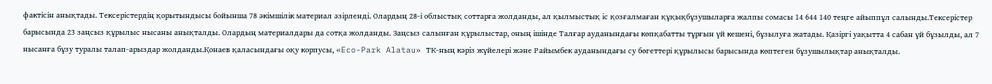фактісін анықтады. Тексерістердің қорытындысы бойынша 78 әкімшілік материал әзірленді. Олардың 28-і облыстық соттарға жолданды, ал қылмыстық іс қозғалмаған құқықбұзушыларға жалпы сомасы 14 644 140 теңге айыппұл салынды.Тексерістер барысында 23 заңсыз құрылыс нысаны анықталды. Олардың материалдары да сотқа жолданды. Заңсыз салынған құрылыстар, оның ішінде Талғар ауданындағы көпқабатты тұрғын үй кешені, бұзылуға жатады. Қазіргі уақытта 4 сабан үй бұзылды, ал 7 нысанға бұзу туралы талап-арыздар жолданды.Қонаев қаласындағы оқу корпусы, «Eco-Park Alatau» ТК-ның кәріз жүйелері және Райымбек ауданындағы су бөгеттері құрылысы барысында көптеген бұзушылықтар анықталды.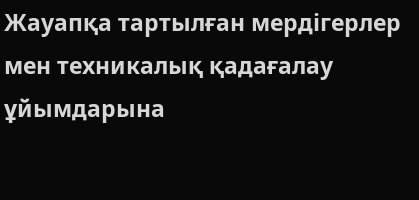Жауапқа тартылған мердігерлер мен техникалық қадағалау ұйымдарына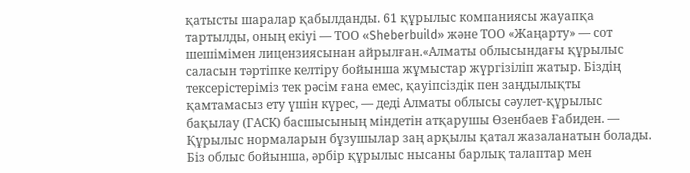қатысты шаралар қабылданды. 61 құрылыс компаниясы жауапқа тартылды, оның екіуі — ТОО «Sheberbuild» және ТОО «Жаңарту» — сот шешімімен лицензиясынан айрылған.«Алматы облысындағы құрылыс саласын тәртіпке келтіру бойынша жұмыстар жүргізіліп жатыр. Біздің тексерістеріміз тек рәсім ғана емес, қауіпсіздік пен заңдылықты қамтамасыз ету үшін күрес, — деді Алматы облысы сәулет-құрылыс бақылау (ГАСК) басшысының міндетін атқарушы Өзенбаев Ғабиден. — Құрылыс нормаларын бұзушылар заң арқылы қатал жазаланатын болады. Біз облыс бойынша, әрбір құрылыс нысаны барлық талаптар мен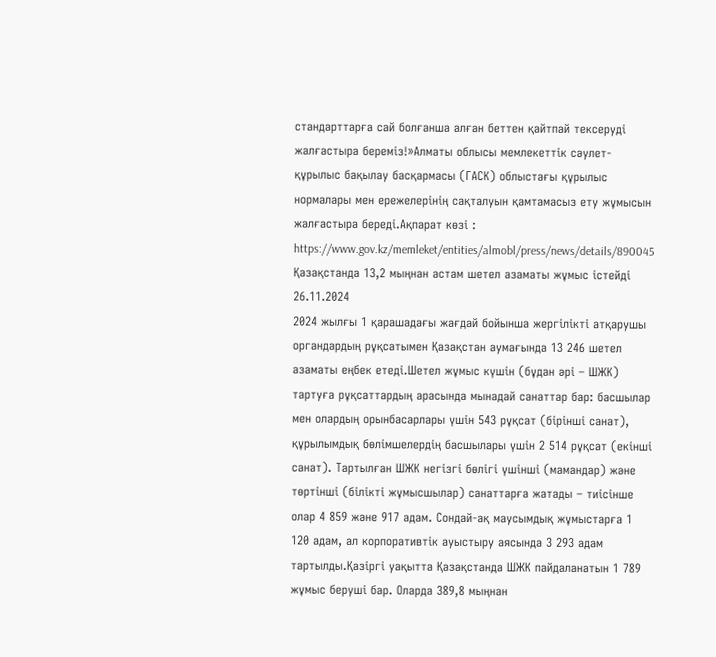стандарттарға сай болғанша алған беттен қайтпай тексеруді жалғастыра береміз!»Алматы облысы мемлекеттік сәулет-құрылыс бақылау басқармасы (ГАСК) облыстағы құрылыс нормалары мен ережелерінің сақталуын қамтамасыз ету жұмысын жалғастыра береді.Ақпарат көзі : https://www.gov.kz/memleket/entities/almobl/press/news/details/890045
Қазақстанда 13,2 мыңнан астам шетел азаматы жұмыс істейді 26.11.2024
2024 жылғы 1 қарашадағы жағдай бойынша жергілікті атқарушы органдардың рұқсатымен Қазақстан аумағында 13 246 шетел азаматы еңбек етеді.Шетел жұмыс күшін (бұдан әрі – ШЖК) тартуға рұқсаттардың арасында мынадай санаттар бар: басшылар мен олардың орынбасарлары үшін 543 рұқсат (бірінші санат), құрылымдық бөлімшелердің басшылары үшін 2 514 рұқсат (екінші санат). Тартылған ШЖК негізгі бөлігі үшінші (мамандар) және төртінші (білікті жұмысшылар) санаттарға жатады – тиісінше олар 4 859 және 917 адам. Сондай-ақ маусымдық жұмыстарға 1 120 адам, ал корпоративтік ауыстыру аясында 3 293 адам тартылды.Қазіргі уақытта Қазақстанда ШЖК пайдаланатын 1 789 жұмыс беруші бар. Оларда 389,8 мыңнан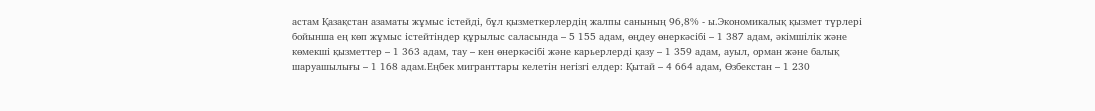астам Қазақстан азаматы жұмыс істейді, бұл қызметкерлердің жалпы санының 96,8% - ы.Экономикалық қызмет түрлері бойынша ең көп жұмыс істейтіндер құрылыс саласында – 5 155 адам, өңдеу өнеркәсібі – 1 387 адам, әкімшілік және көмекші қызметтер – 1 363 адам, тау – кен өнеркәсібі және карьерлерді қазу – 1 359 адам, ауыл, орман және балық шаруашылығы – 1 168 адам.Еңбек мигранттары келетін негізгі елдер: Қытай – 4 664 адам, Өзбекстан – 1 230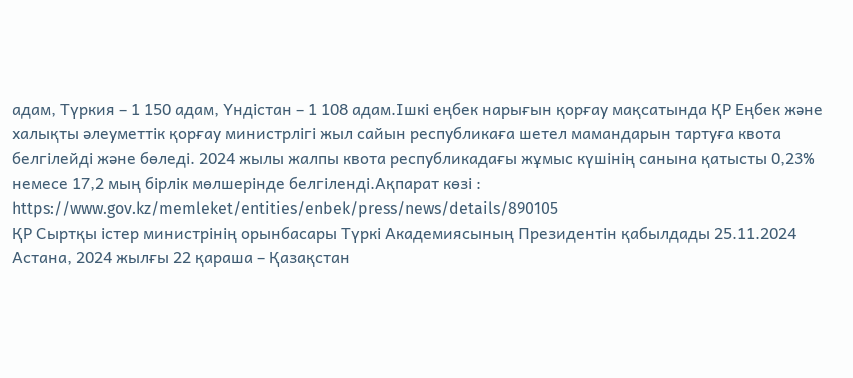адам, Түркия – 1 150 адам, Үндістан – 1 108 адам.Ішкі еңбек нарығын қорғау мақсатында ҚР Еңбек және халықты әлеуметтік қорғау министрлігі жыл сайын республикаға шетел мамандарын тартуға квота белгілейді және бөледі. 2024 жылы жалпы квота республикадағы жұмыс күшінің санына қатысты 0,23% немесе 17,2 мың бірлік мөлшерінде белгіленді.Ақпарат көзі : https://www.gov.kz/memleket/entities/enbek/press/news/details/890105
ҚР Сыртқы істер министрінің орынбасары Түркі Академиясының Президентін қабылдады 25.11.2024
Астана, 2024 жылғы 22 қараша – Қазақстан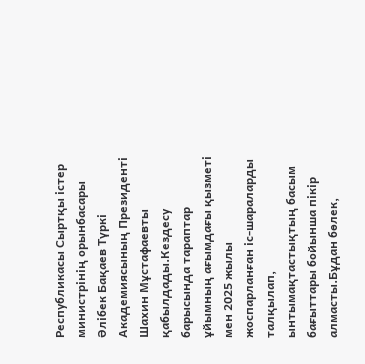Республикасы Сыртқы істер министрінің орынбасары Әлібек Бақаев Түркі Академиясының Президенті Шахин Мұстафаевты қабылдады.Кездесу барысында тараптар ұйымның ағымдағы қызметі мен 2025 жылы жоспарланған іс-шараларды талқылап, ынтымақтастықтың басым бағыттары бойынша пікір алмасты.Бұдан бөлек,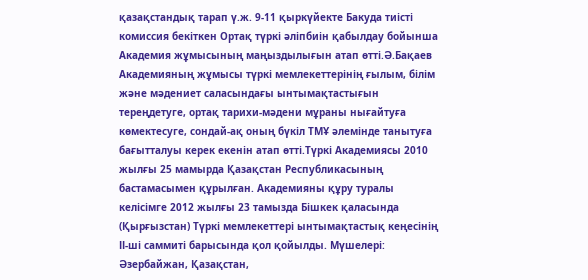қазақстандық тарап ү.ж. 9-11 қыркүйекте Бакуда тиісті комиссия бекіткен Ортақ түркі әліпбиін қабылдау бойынша Академия жұмысының маңыздылығын атап өтті.Ә.Бақаев Академияның жұмысы түркі мемлекеттерінің ғылым, білім және мәдениет саласындағы ынтымақтастығын тереңдетуге, ортақ тарихи-мәдени мұраны нығайтуға көмектесуге, сондай-ақ оның бүкіл ТМҰ әлемінде танытуға бағытталуы керек екенін атап өтті.Түркі Академиясы 2010 жылғы 25 мамырда Қазақстан Республикасының бастамасымен құрылған. Академияны құру туралы келісімге 2012 жылғы 23 тамызда Бішкек қаласында (Қырғызстан) Түркі мемлекеттері ынтымақтастық кеңесінің ІІ-ші саммиті барысында қол қойылды. Мүшелері: Әзербайжан, Қазақстан,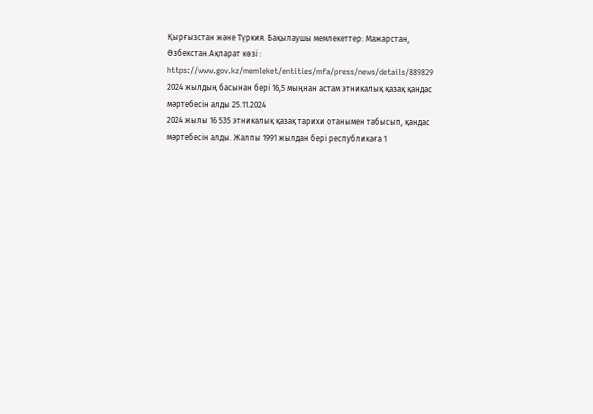Қырғызстан және Түркия. Бақылаушы мемлекеттер: Мажарстан, Өзбекстан.Ақпарат көзі : https://www.gov.kz/memleket/entities/mfa/press/news/details/889829
2024 жылдың басынан бері 16,5 мыңнан астам этникалық қазақ қандас мәртебесін алды 25.11.2024
2024 жылы 16 535 этникалық қазақ тарихи отанымен табысып, қандас мәртебесін алды. Жалпы 1991 жылдан бері республикаға 1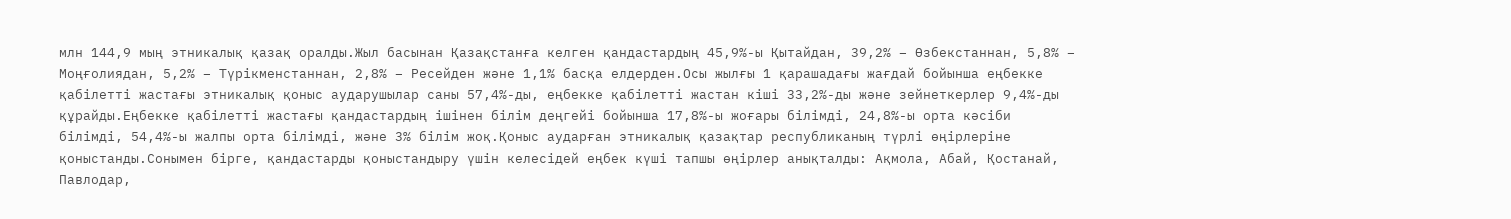млн 144,9 мың этникалық қазақ оралды.Жыл басынан Қазақстанға келген қандастардың 45,9%-ы Қытайдан, 39,2% – Өзбекстаннан, 5,8% – Моңғолиядан, 5,2% – Түрікменстаннан, 2,8% – Ресейден және 1,1% басқа елдерден.Осы жылғы 1 қарашадағы жағдай бойынша еңбекке қабілетті жастағы этникалық қоныс аударушылар саны 57,4%-ды, еңбекке қабілетті жастан кіші 33,2%-ды және зейнеткерлер 9,4%-ды құрайды.Еңбекке қабілетті жастағы қандастардың ішінен білім деңгейі бойынша 17,8%-ы жоғары білімді, 24,8%-ы орта кәсіби білімді, 54,4%-ы жалпы орта білімді, және 3% білім жоқ.Қоныс аударған этникалық қазақтар республиканың түрлі өңірлеріне қоныстанды.Сонымен бірге, қандастарды қоныстандыру үшін келесідей еңбек күші тапшы өңірлер анықталды: Ақмола, Абай, Қостанай, Павлодар,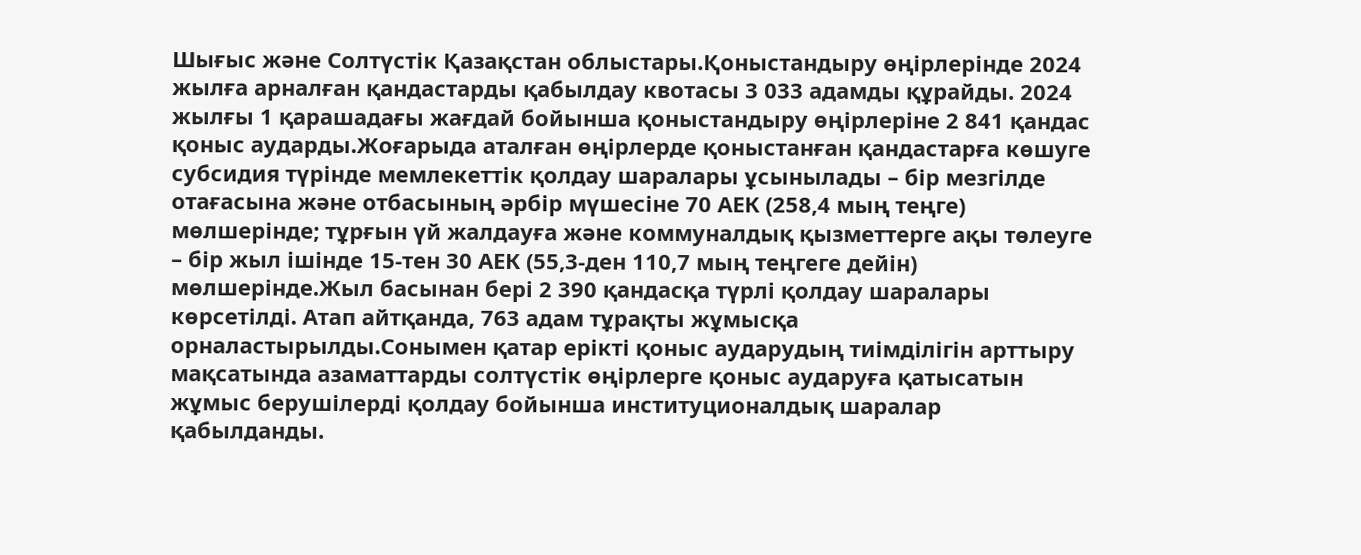Шығыс және Солтүстік Қазақстан облыстары.Қоныстандыру өңірлерінде 2024 жылға арналған қандастарды қабылдау квотасы 3 033 адамды құрайды. 2024 жылғы 1 қарашадағы жағдай бойынша қоныстандыру өңірлеріне 2 841 қандас қоныс аударды.Жоғарыда аталған өңірлерде қоныстанған қандастарға көшуге субсидия түрінде мемлекеттік қолдау шаралары ұсынылады – бір мезгілде отағасына және отбасының әрбір мүшесіне 70 АЕК (258,4 мың теңге) мөлшерінде; тұрғын үй жалдауға және коммуналдық қызметтерге ақы төлеуге – бір жыл ішінде 15-тен 30 АЕК (55,3-ден 110,7 мың теңгеге дейін) мөлшерінде.Жыл басынан бері 2 390 қандасқа түрлі қолдау шаралары көрсетілді. Атап айтқанда, 763 адам тұрақты жұмысқа орналастырылды.Сонымен қатар ерікті қоныс аударудың тиімділігін арттыру мақсатында азаматтарды солтүстік өңірлерге қоныс аударуға қатысатын жұмыс берушілерді қолдау бойынша институционалдық шаралар қабылданды.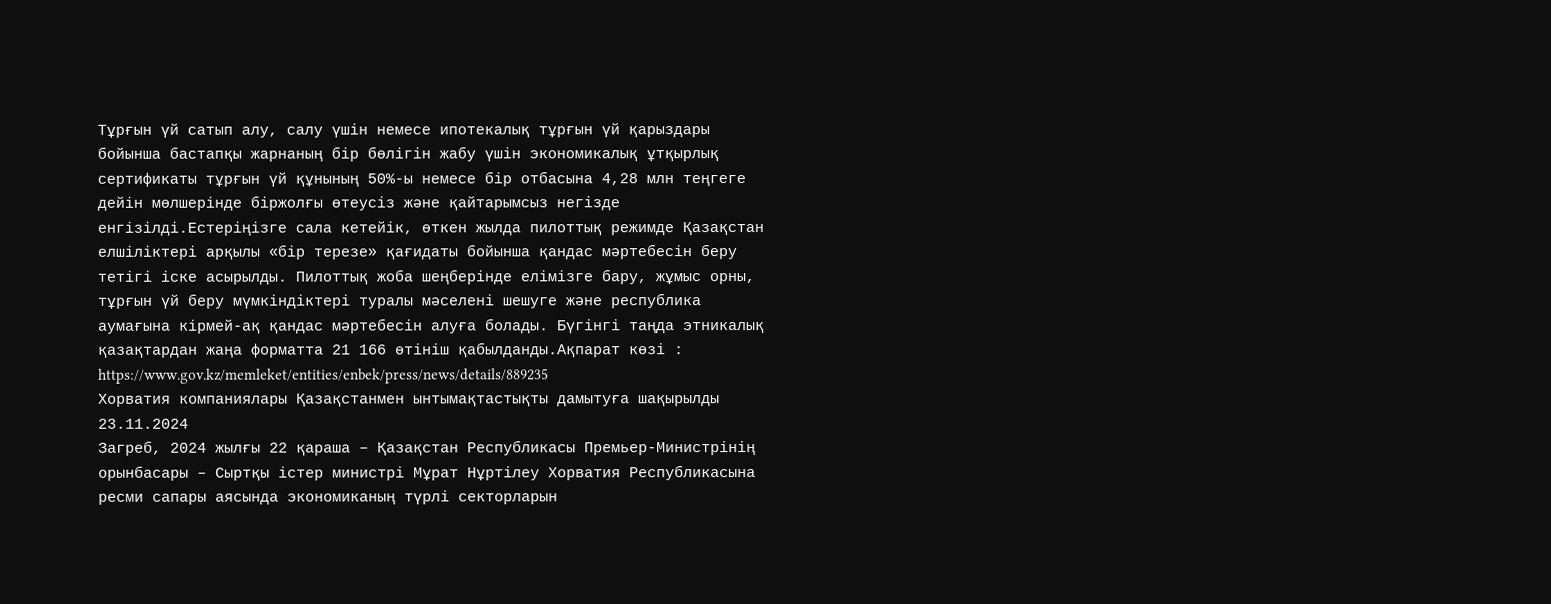Тұрғын үй сатып алу, салу үшін немесе ипотекалық тұрғын үй қарыздары бойынша бастапқы жарнаның бір бөлігін жабу үшін экономикалық ұтқырлық сертификаты тұрғын үй құнының 50%-ы немесе бір отбасына 4,28 млн теңгеге дейін мөлшерінде біржолғы өтеусіз және қайтарымсыз негізде енгізілді.Естеріңізге сала кетейік, өткен жылда пилоттық режимде Қазақстан елшіліктері арқылы «бір терезе» қағидаты бойынша қандас мәртебесін беру тетігі іске асырылды. Пилоттық жоба шеңберінде елімізге бару, жұмыс орны, тұрғын үй беру мүмкіндіктері туралы мәселені шешуге және республика аумағына кірмей-ақ қандас мәртебесін алуға болады. Бүгінгі таңда этникалық қазақтардан жаңа форматта 21 166 өтініш қабылданды.Ақпарат көзі : https://www.gov.kz/memleket/entities/enbek/press/news/details/889235
Хорватия компаниялары Қазақстанмен ынтымақтастықты дамытуға шақырылды 23.11.2024
Загреб, 2024 жылғы 22 қараша – Қазақстан Республикасы Премьер-Министрінің орынбасары – Сыртқы істер министрі Мұрат Нұртілеу Хорватия Республикасына ресми сапары аясында экономиканың түрлі секторларын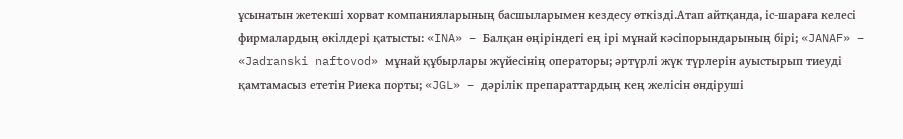ұсынатын жетекші хорват компанияларының басшыларымен кездесу өткізді.Атап айтқанда, іс-шараға келесі фирмалардың өкілдері қатысты: «INA» – Балқан өңіріндегі ең ірі мұнай кәсіпорындарының бірі; «JANAF» – «Jadranski naftovod» мұнай құбырлары жүйесінің операторы; әртүрлі жүк түрлерін ауыстырып тиеуді қамтамасыз ететін Риека порты; «JGL» – дәрілік препараттардың кең желісін өндіруші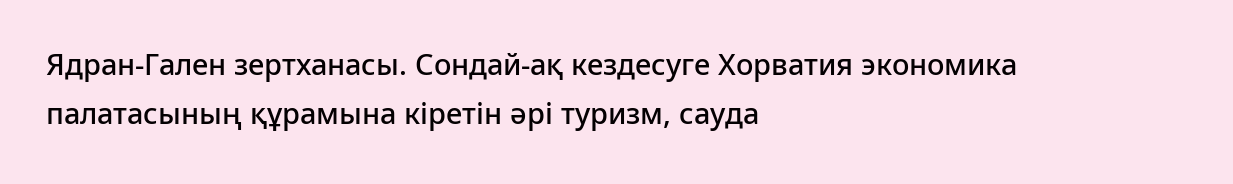Ядран-Гален зертханасы. Сондай-ақ кездесуге Хорватия экономика палатасының құрамына кіретін әрі туризм, сауда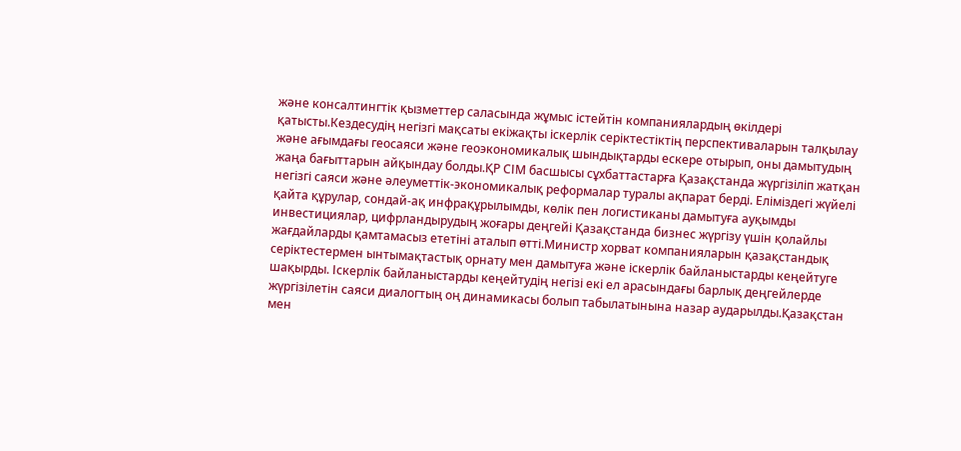және консалтингтік қызметтер саласында жұмыс істейтін компаниялардың өкілдері қатысты.Кездесудің негізгі мақсаты екіжақты іскерлік серіктестіктің перспективаларын талқылау және ағымдағы геосаяси және геоэкономикалық шындықтарды ескере отырып, оны дамытудың жаңа бағыттарын айқындау болды.ҚР СІМ басшысы сұхбаттастарға Қазақстанда жүргізіліп жатқан негізгі саяси және әлеуметтік-экономикалық реформалар туралы ақпарат берді. Еліміздегі жүйелі қайта құрулар, сондай-ақ инфрақұрылымды, көлік пен логистиканы дамытуға ауқымды инвестициялар, цифрландырудың жоғары деңгейі Қазақстанда бизнес жүргізу үшін қолайлы жағдайларды қамтамасыз ететіні аталып өтті.Министр хорват компанияларын қазақстандық серіктестермен ынтымақтастық орнату мен дамытуға және іскерлік байланыстарды кеңейтуге шақырды. Іскерлік байланыстарды кеңейтудің негізі екі ел арасындағы барлық деңгейлерде жүргізілетін саяси диалогтың оң динамикасы болып табылатынына назар аударылды.Қазақстан мен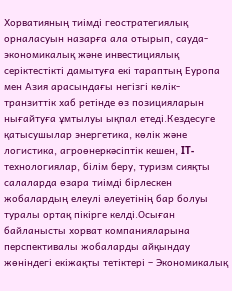Хорватияның тиімді геостратегиялық орналасуын назарға ала отырып, сауда-экономикалық және инвестициялық серіктестікті дамытуға екі тараптың Еуропа мен Азия арасындағы негізгі көлік-транзиттік хаб ретінде өз позицияларын нығайтуға ұмтылуы ықпал етеді.Кездесуге қатысушылар энергетика, көлік және логистика, агроөнеркәсіптік кешен, IT-технологиялар, білім беру, туризм сияқты салаларда өзара тиімді бірлескен жобалардың елеулі әлеуетінің бар болуы туралы ортақ пікірге келді.Осыған байланысты хорват компанияларына перспективалы жобаларды айқындау жөніндегі екіжақты тетіктері – Экономикалық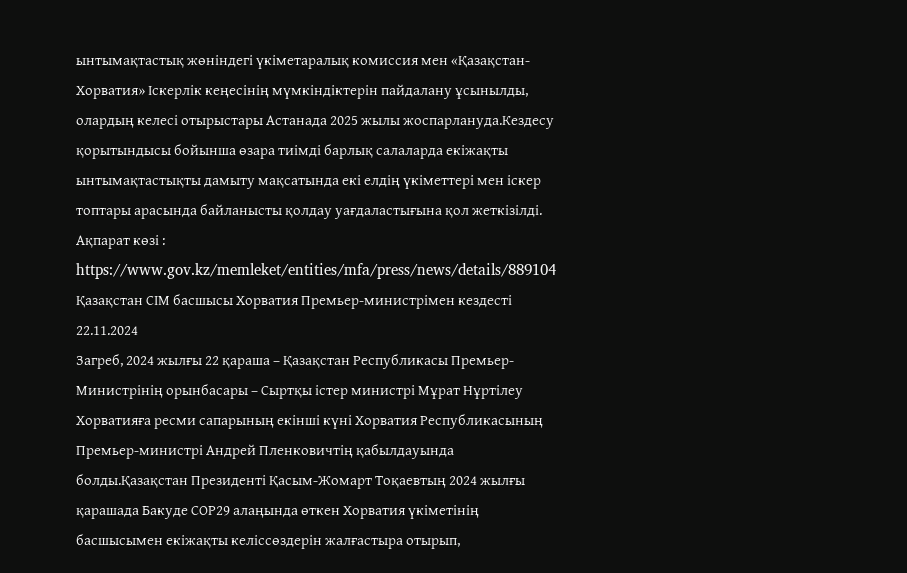ынтымақтастық жөніндегі үкіметаралық комиссия мен «Қазақстан-Хорватия» Іскерлік кеңесінің мүмкіндіктерін пайдалану ұсынылды, олардың келесі отырыстары Астанада 2025 жылы жоспарлануда.Кездесу қорытындысы бойынша өзара тиімді барлық салаларда екіжақты ынтымақтастықты дамыту мақсатында екі елдің үкіметтері мен іскер топтары арасында байланысты қолдау уағдаластығына қол жеткізілді. Ақпарат көзі : https://www.gov.kz/memleket/entities/mfa/press/news/details/889104
Қазақстан СІМ басшысы Хорватия Премьер-министрімен кездесті 22.11.2024
Загреб, 2024 жылғы 22 қараша – Қазақстан Республикасы Премьер-Министрінің орынбасары – Сыртқы істер министрі Мұрат Нұртілеу Хорватияға ресми сапарының екінші күні Хорватия Республикасының Премьер-министрі Андрей Пленковичтің қабылдауында болды.Қазақстан Президенті Қасым-Жомарт Тоқаевтың 2024 жылғы қарашада Бакуде СОР29 алаңында өткен Хорватия үкіметінің басшысымен екіжақты келіссөздерін жалғастыра отырып,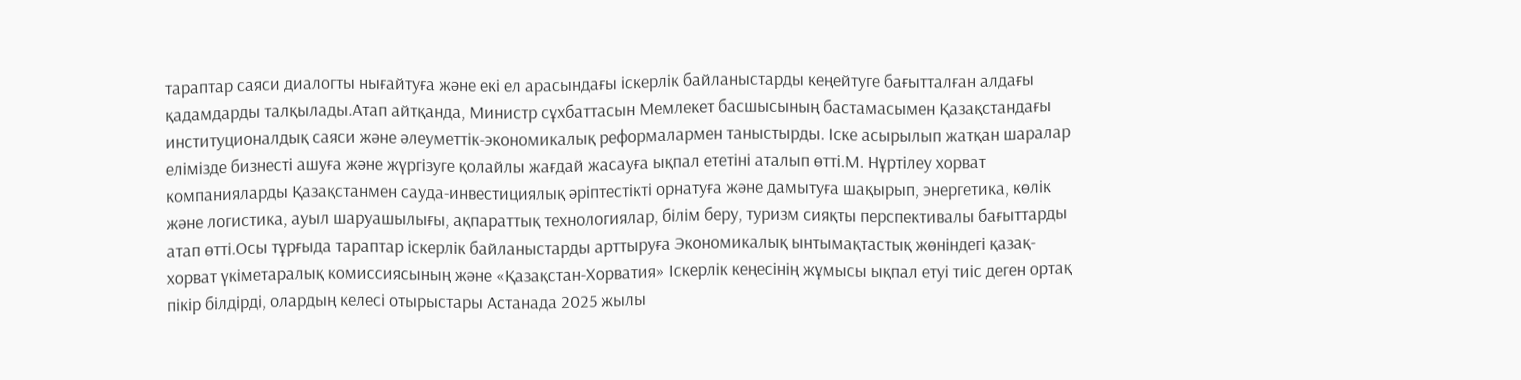тараптар саяси диалогты нығайтуға және екі ел арасындағы іскерлік байланыстарды кеңейтуге бағытталған алдағы қадамдарды талқылады.Атап айтқанда, Министр сұхбаттасын Мемлекет басшысының бастамасымен Қазақстандағы институционалдық саяси және әлеуметтік-экономикалық реформалармен таныстырды. Іске асырылып жатқан шаралар елімізде бизнесті ашуға және жүргізуге қолайлы жағдай жасауға ықпал ететіні аталып өтті.М. Нұртілеу хорват компанияларды Қазақстанмен сауда-инвестициялық әріптестікті орнатуға және дамытуға шақырып, энергетика, көлік және логистика, ауыл шаруашылығы, ақпараттық технологиялар, білім беру, туризм сияқты перспективалы бағыттарды атап өтті.Осы тұрғыда тараптар іскерлік байланыстарды арттыруға Экономикалық ынтымақтастық жөніндегі қазақ-хорват үкіметаралық комиссиясының және «Қазақстан-Хорватия» Іскерлік кеңесінің жұмысы ықпал етуі тиіс деген ортақ пікір білдірді, олардың келесі отырыстары Астанада 2025 жылы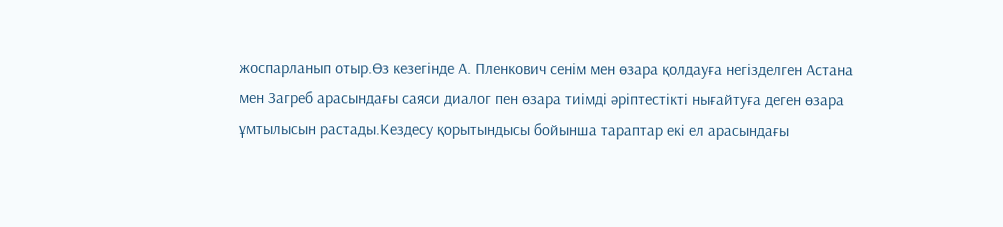жоспарланып отыр.Өз кезегінде А. Пленкович сенім мен өзара қолдауға негізделген Астана мен Загреб арасындағы саяси диалог пен өзара тиімді әріптестікті нығайтуға деген өзара ұмтылысын растады.Кездесу қорытындысы бойынша тараптар екі ел арасындағы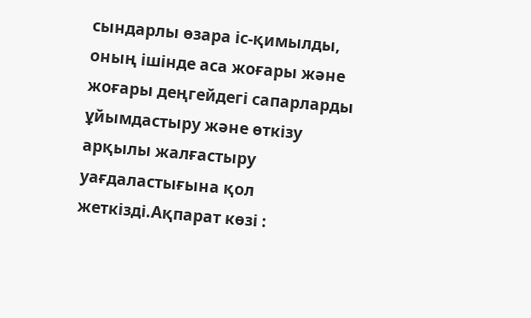сындарлы өзара іс-қимылды, оның ішінде аса жоғары және жоғары деңгейдегі сапарларды ұйымдастыру және өткізу арқылы жалғастыру уағдаластығына қол жеткізді.Ақпарат көзі :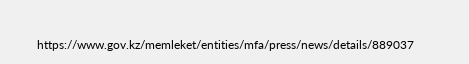https://www.gov.kz/memleket/entities/mfa/press/news/details/889037